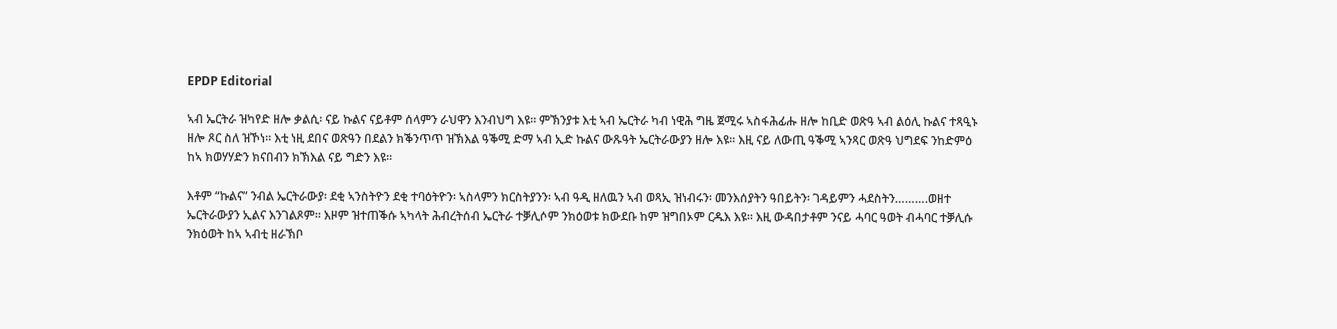EPDP Editorial

ኣብ ኤርትራ ዝካየድ ዘሎ ቃልሲ፡ ናይ ኩልና ናይቶም ሰላምን ራህዋን እንብህግ እዩ። ምኽንያቱ እቲ ኣብ ኤርትራ ካብ ነዊሕ ግዜ ጀሚሩ ኣስፋሕፊሑ ዘሎ ከቢድ ወጽዓ ኣብ ልዕሊ ኩልና ተጻዒኑ ዘሎ ጾር ስለ ዝኾነ። እቲ ነዚ ደበና ወጽዓን በደልን ክቕንጥጥ ዝኽእል ዓቕሚ ድማ ኣብ ኢድ ኩልና ውጹዓት ኤርትራውያን ዘሎ እዩ። እዚ ናይ ለውጢ ዓቕሚ ኣንጻር ወጽዓ ህግደፍ ንከድምዕ ከኣ ክወሃሃድን ክናበብን ክኽእል ናይ ግድን እዩ።

እቶም “ኩልና” ንብል ኤርትራውያ፡ ደቂ ኣንስትዮን ደቂ ተባዕትዮን፡ ኣስላምን ክርስትያንን፡ ኣብ ዓዲ ዘለዉን ኣብ ወጻኢ ዝነብሩን፡ መንእሰያትን ዓበይትን፡ ገዳይምን ሓደስትን……….ወዘተ ኤርትራውያን ኢልና እንገልጾም። እዞም ዝተጠቕሱ ኣካላት ሕብረትሰብ ኤርትራ ተቓሊሶም ንክዕወቱ ክውደቡ ከም ዝግበኦም ርዱእ እዩ። እዚ ውዳበታቶም ንናይ ሓባር ዓወት ብሓባር ተቓሊሱ ንክዕወት ከኣ ኣብቲ ዘራኽቦ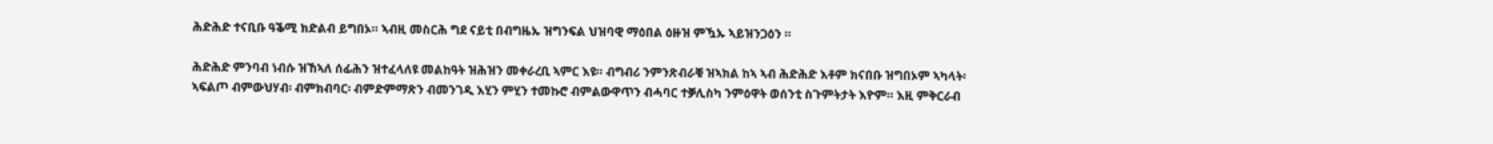ሕድሕድ ተናቢቡ ዓቕሚ ክድልብ ይግበኦ። ኣብዚ መስርሕ ግደ ናይቲ በብግዜኡ ዝግንፍል ህዝባዊ ማዕበል ዕዙዝ ምዃኡ ኣይዝንጋዕን ።

ሕድሕድ ምንባብ ነብሱ ዝኸኣለ ሰፊሕን ዝተፈላለዩ መልከዓት ዝሕዝን መቀራረቢ ኣምር እዩ። ብግብሪ ንምንጽብራቑ ዝኣክል ከኣ ኣብ ሕድሕድ እቶም ክናበቡ ዝግበኦም ኣካላት፡ ኣፍልጦ ብምውህሃብ፡ ብምክብባር፡ ብምድምማጽን ብመንገዲ እሂን ምሂን ተመኩሮ ብምልውዋጥን ብሓባር ተቓሊስካ ንምዕዋት ወሰንቲ ስጉምትታት እዮም። እዚ ምቅርራብ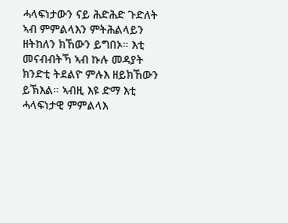ሓላፍነታውን ናይ ሕድሕድ ጉድለት ኣብ ምምልላእን ምትሕልላይን ዘትከለን ክኸውን ይግበኦ። እቲ መናብብትኻ ኣብ ኩሉ መዳያት ክንድቲ ትደልዮ ምሉእ ዘይክኸውን ይኽእል። ኣብዚ እዩ ድማ እቲ ሓላፍነታዊ ምምልላእ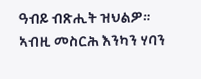ዓብይ ብጽሒት ዝህልዎ። ኣብዚ መስርሕ እንካን ሃባን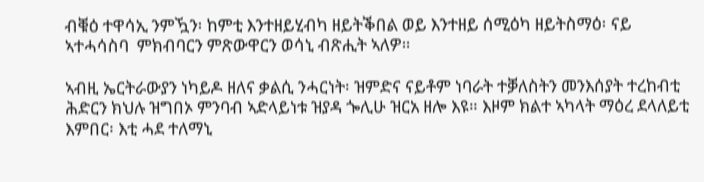ብቑዕ ተዋሳኢ ንምዃን፡ ከምቲ እንተዘይሂብካ ዘይትቕበል ወይ እንተዘይ ሰሚዕካ ዘይትስማዕ፡ ናይ ኣተሓሳስባ  ምክብባርን ምጽውዋርን ወሳኒ ብጽሒት ኣለዎ።

ኣብዚ ኤርትራውያን ነካይዶ ዘለና ቃልሲ ንሓርነት፡ ዝምድና ናይቶም ነባራት ተቓለስትን መንእሰያት ተረከብቲ ሕድርን ክህሉ ዝግበኦ ምንባብ ኣድላይነቱ ዝያዳ ጐሊሁ ዝርአ ዘሎ እዩ። እዞም ክልተ ኣካላት ማዕረ ደላለይቲ እምበር፡ እቲ ሓደ ተለማኒ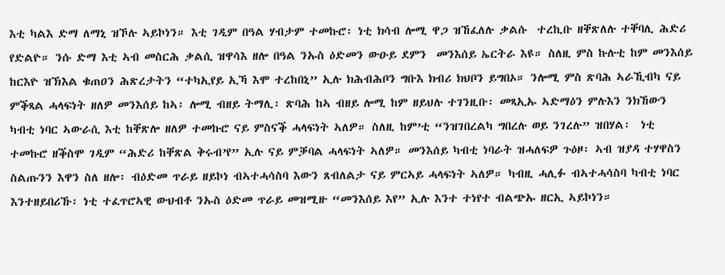እቲ ካልእ ድማ ለማኒ ዝኾሉ ኣይኮነን። እቲ ገዲም በዓል ሃብታም ተመኩሮ፡ ነቲ ክሳብ ሎሚ ዋጋ ዝኸፈለሉ ቃልሱ  ተረኪቡ ዘቐጽለሉ ተቐባሊ ሕድሪ የድልዮ። ንሱ ድማ እቲ ኣብ መስርሕ ቃልሲ ዝዋሳእ ዘሎ በዓል ንኡስ ዕድመን ውዑይ ደምን  መንእሰይ ኤርትራ እዩ። ስለዚ ምስ ኩሉቲ ከም መንእሰይ ከርእዮ ዝኽእል ቁጠዐን ሕጽረታትን “ተካኢየይ ኢኻ እሞ ተረከበኒ” ኢሉ ክሕብሕቦን ግቡእ ክብሪ ክህቦን ይግበኦ። ንሎሚ ምስ ጽባሕ ኣራኺብካ ናይ ምቕጻል ሓላፍነት ዘለዎ መንእሰይ ከኣ፡ ሎሚ ብዘይ ትማሊ፡ ጽባሕ ከኣ ብዘይ ሎሚ ከም ዘይህሉ ተገንዚቡ፡ መጻኢኡ ኣድማዕን ምሉእን ንክኸውን ካብቲ ነባር ኣውራሲ እቲ ከቐጽሎ ዘለዎ ተመኩሮ ናይ ምስናቕ ሓላፍነት ኣለዎ። ስለዚ ከም’ቲ “ንዝገበረልካ ግበረሉ ወይ ንገረሉ” ዝበሃል፡  ነቲ ተመኩሮ ዘቕስሞ ገዲም “ሕድሪ ከቐጽል ቅሩብ’የ” ኢሉ ናይ ምቓባል ሓላፍነት ኣለዎ። መንእሰይ ካብቲ ነባራት ዝሓለፍዎ ጉዕዞ፡ ኣብ ዝያዳ ተሃዋስን ስልጡንን እዋን ስለ ዘሎ፡ ብዕድመ ጥራይ ዘይኮነ ብኣተሓሳስባ እውን ጸብለልታ ናይ ምርኣይ ሓላፍነት ኣለዎ። ካብዚ ሓሊፉ ብኣተሓሳስባ ካብቲ ነባር እንተዘይበሪኹ፡ ነቲ ተፈጥሮኣዊ ውህብቶ ንኡስ ዕድመ ጥራይ መዝሚዙ “መንእሰይ እየ” ኢሉ እንተ ተነየተ ብልጭኡ ዘርኢ ኣይኮነን።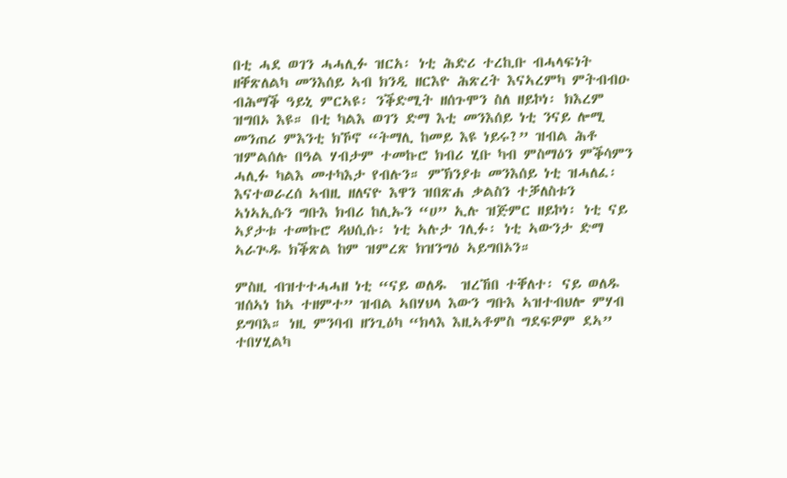በቲ ሓደ ወገን ሓሓሊፉ ዝርአ፡ ነቲ ሕድሪ ተረኪቡ ብሓላፍነት ዘቐጽለልካ መንእሰይ ኣብ ክንዲ ዘርእዮ ሕጽረት እናኣረምካ ምትብብዑ ብሕማቕ ዓይኒ ምርኣዩ፡ ንቕድሚት ዘሰጉሞን ስለ ዘይኮነ፡ ክእረም ዝግበኦ እዩ። በቲ ካልእ ወገን ድማ እቲ መንእሰይ ነቲ ንናይ ሎሚ መንጠሪ ምእንቲ ክኾኖ “ትማሊ ከመይ እዩ ነይሩ?” ዝብል ሕቶ ዝምልሰሉ በዓል ሃብታም ተመኩሮ ክብሪ ሂቡ ካብ ምስማዕን ምቕሳምን ሓሊፉ ካልእ መተካእታ የብሉን። ምኽንያቱ መንእሰይ ነቲ ዝሓለፈ፡ እናተወራረሰ ኣብዚ ዘለናዮ እዋን ዝበጽሐ ቃልስን ተቓለስቱን ኣነኣኢሱን ግቡእ ክብሪ ከሊኡን “ሀ” ኢሉ ዝጅምር ዘይኮነ፡ ነቲ ናይ ኣያታቱ ተመኩሮ ዳህሲሱ፡ ነቲ ኣሉታ ገሊፉ፡ ነቲ ኣውንታ ድማ ኣራጒዱ ክቕጽል ከም ዝምረጽ ክዝንግዕ ኣይግበኦን።

ምስዚ ብዝተተሓሓዘ ነቲ “ናይ ወለዱ  ዝረኸበ ተቐለተ፡ ናይ ወለዱ ዝሰኣነ ከኣ ተዘምተ” ዝብል ኣበሃህላ እውን ግቡእ ኣዝተብህሎ ምሃብ ይግባእ። ነዚ ምንባብ ዘንጊዕካ “ክላእ እዚኣቶምስ ግደፍዎም ደኣ” ተበሃሂልካ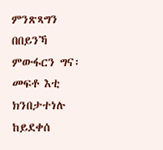ምንጽጻግን በበይንኻ ምውፋርን ግና፡ መፍቶ እቲ ክንበታተነሉ ከይደቀሰ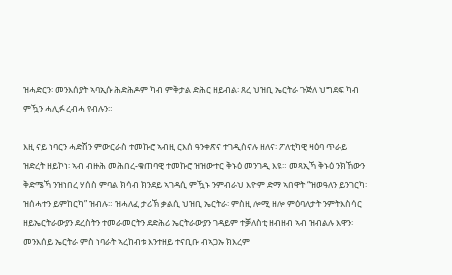ዝሓድርን፡ መንእሰያት ኣባኢሱ ሕድሕዶም ካብ ምቅታል ድሕር ዘይብል፡ ጸረ ህዝቢ ኤርትራ ጉጅለ ህግደፍ ካብ ምዃን ሓሊፉ ረብሓ የብሉን።

እዚ ናይ ነባርን ሓድሽን ምውርራስ ተመኩሮ ኣብዚ ርእሰ ዓንቀጽና ተገዲስናሉ ዘለና፡ ፖለቲካዊ ዛዕባ ጥራይ ዝድረት ዘይኮነ፡ ኣብ ብዙሕ መሕበረ-ቁጠባዊ ተመኩሮ ዝዝውተር ቅኑዕ መንገዲ እዩ። መጻኢኻ ቅኑዕ ንክኸውን ቅድሜኻ ንዝነበረ ሃሰስ ምባል ክሳብ ክንደይ ኣገዳሲ ምዃኑ ንምብራህ እዮም ድማ ኣበዋት “ዝወዓለን ይንገርካ፡ ዝሰሓተን ይምከርካ” ዝብሉ። ዝሓለፈ ታሪኽ ቃልሲ ህዝቢ ኤርትራ፡ ምስዚ ሎሚ ዘሎ ምዕባለታት ንምትእስሳር ዘይኤርትራውያን ደረስትን ተመራመርትን ደድሕሪ ኤርትራውያን ገዳይም ተቓለስቲ ዘብዘብ ኣብ ዝብልሉ እዋን፡  መንእሰይ ኤርትራ ምስ ነባራት ኣረከብቱ እንተዘይ ተናቢቡ ብኣጋኡ ክእረም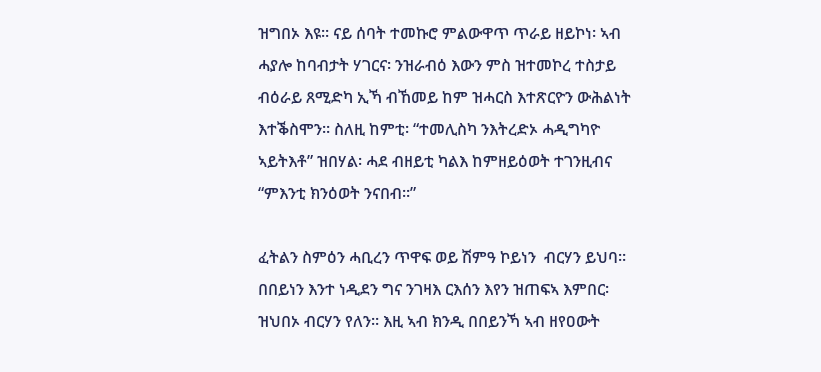ዝግበኦ እዩ። ናይ ሰባት ተመኩሮ ምልውዋጥ ጥራይ ዘይኮነ፡ ኣብ ሓያሎ ከባብታት ሃገርና፡ ንዝራብዕ እውን ምስ ዝተመኮረ ተስታይ ብዕራይ ጸሚድካ ኢኻ ብኸመይ ከም ዝሓርስ እተጽርዮን ውሕልነት እተቕስሞን። ስለዚ ከምቲ፡ “ተመሊስካ ንእትረድኦ ሓዲግካዮ ኣይትእቶ” ዝበሃል፡ ሓደ ብዘይቲ ካልእ ከምዘይዕወት ተገንዚብና “ምእንቲ ክንዕወት ንናበብ።”

ፈትልን ስምዕን ሓቢረን ጥዋፍ ወይ ሽምዓ ኮይነን  ብርሃን ይህባ። በበይነን እንተ ነዲደን ግና ንገዛእ ርእሰን እየን ዝጠፍኣ እምበር፡ ዝህበኦ ብርሃን የለን። እዚ ኣብ ክንዲ በበይንኻ ኣብ ዘየዐውት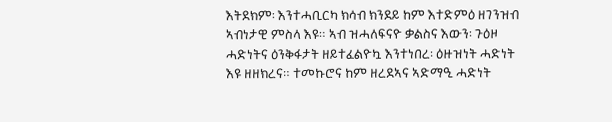እትደክም፡ እንተሓቢርካ ክሳብ ክንደይ ከም እተድምዕ ዘገንዝብ ኣብነታዊ ምስላ እዩ። ኣብ ዝሓለፍናዮ ቃልስና እውን፡ ጉዕዞ ሓድነትና ዕንቅፋታት ዘይተፈልዮኳ እንተነበረ፡ ዕዙዝነት ሓድነት እዩ ዘዘክረና። ተመኩሮና ከም ዘረደኣና ኣድማዒ ሓድነት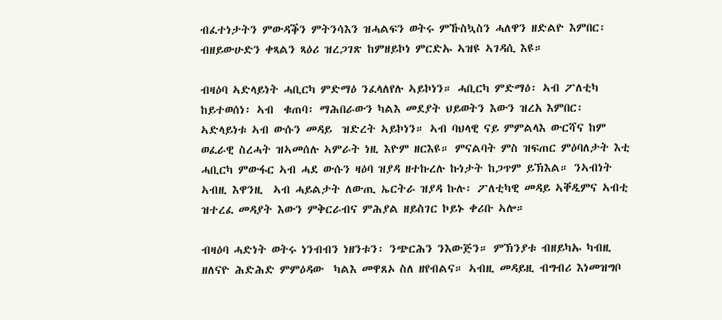ብፈተነታትን ምውዳቕን ምትንሳእን ዝሓልፍን ወትሩ ምኹስኳስን ሓለዋን ዘድልዮ እምበር፡ ብዘይውሁድን ቀጻልን ጻዕሪ ዝረጋገጽ ከምዘይኮነ ምርድኡ ኣዝዩ ኣገዳሲ እዩ።

ብዛዕባ ኣድላይነት ሓቢርካ ምድማዕ ንፈላለየሉ ኣይኮነን። ሓቢርካ ምድማዕ፡ ኣብ ፖለቲካ  ከይተወሰነ፡ ኣብ  ቁጠባ፡ ማሕበራውን ካልእ መደያት ህይወትን እውን ዝረአ እምበር፡ ኣድላይነቱ ኣብ ውሱን መዳይ  ዝድረት ኣይኮነን። ኣብ ባህላዊ ናይ ምምልላእ ውርሻና ከም ወፈራዊ ስረሓት ዝኣመሰሉ ኣምራት ነዚ እዮም ዘርእዩ። ምናልባት ምስ ዝፍጠር ምዕባለታት እቲ ሓቢርካ ምውፋር ኣብ ሓደ ውሱን ዛዕባ ዝያዳ ዘተኩረሉ ኩነታት ከጋጥም ይኽእል። ንኣብነት ኣብዚ እዋንዚ  ኣብ ሓይልታት ለውጢ ኤርትራ ዝያዳ ኩሉ፡ ፖለቲካዊ መዳይ ኣቐዲምና ኣብቲ ዝተረፈ መዳያት እውን ምቅርራብና ምሕያል ዘይስገር ኮይኑ ቀሪቡ ኣሎ።

ብዛዕባ ሓድነት ወትሩ ነንብብን ነዘንቱን፡ ንጭርሕን ንእውጅን። ምኽንያቱ ብዘይካኡ ካብዚ ዘለናዮ ሕድሕድ ምምዕዳው  ካልእ መዋጸኦ ስለ ዘየብልና። ኣብዚ መዳይዚ ብግብሪ እነመዝግቦ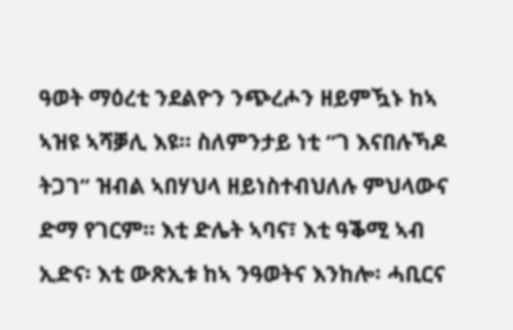ዓወት ማዕረቲ ንደልዮን ንጭረሖን ዘይምዃኑ ከኣ ኣዝዩ ኣሻቓሊ እዩ። ስለምንታይ ነቲ “ገ እናበሉኻዶ ትጋገ” ዝብል ኣበሃህላ ዘይነስተብህለሉ ምህላውና ድማ የገርም። እቲ ድሌት ኣባና፣ እቲ ዓቕሚ ኣብ ኢድና፡ እቲ ውጽኢቱ ከኣ ንዓወትና እንከሎ፡ ሓቢርና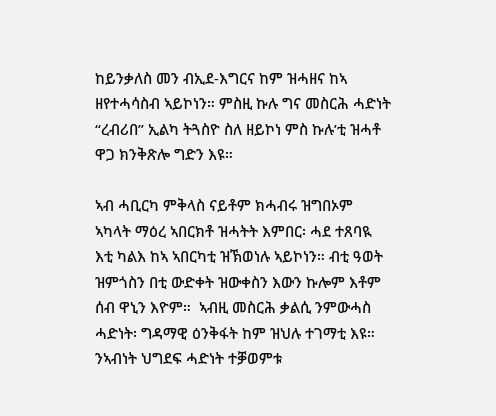ከይንቃለስ መን ብኢደ-እግርና ከም ዝሓዘና ከኣ ዘየተሓሳስብ ኣይኮነን። ምስዚ ኩሉ ግና መስርሕ ሓድነት “ረብሪበ” ኢልካ ትጓስዮ ስለ ዘይኮነ ምስ ኩሉ’ቲ ዝሓቶ ዋጋ ክንቅጽሎ ግድን እዩ።

ኣብ ሓቢርካ ምቅላስ ናይቶም ክሓብሩ ዝግበኦም ኣካላት ማዕረ ኣበርክቶ ዝሓትት እምበር፡ ሓደ ተጸባዪ እቲ ካልእ ከኣ ኣበርካቲ ዝኽወነሉ ኣይኮነን። ብቲ ዓወት ዝምጎስን በቲ ውድቀት ዝውቀስን እውን ኩሎም እቶም ሰብ ዋኒን እዮም።  ኣብዚ መስርሕ ቃልሲ ንምውሓስ ሓድነት፡ ግዳማዊ ዕንቅፋት ከም ዝህሉ ተገማቲ እዩ። ንኣብነት ህግደፍ ሓድነት ተቓወምቱ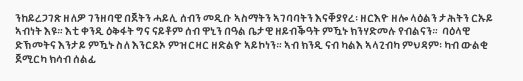ንከይረጋገጽ ዘለዎ ገንዘባዊ በጀትን ሓይሊ ሰብን መዲቡ ኣስማትን ኣገባባትን እናቐያየረ፡ ዘርእዮ ዘሎ ላዕልን ታሕትን ርኡይ ኣብነት እዩ። እቲ ቀንዲ ዕቅፋት ግና ናይቶም ሰብ ዋኒን በዓል ቤታዊ ዘይብቕዓት ምዃኑ ክንሃድመሉ የብልናን።  ባዕላዊ ድኽመትና እንታይ ምዃኑ ስለ እንርደኦ ምዝርዛር ዘድልዮ ኣይኮነን። ኣብ ክንዲ ናብ ካልእ ኣላጊብካ ምህዳም፡ ካብ ውልቂ ጀሚርካ ክሳብ ሰልፊ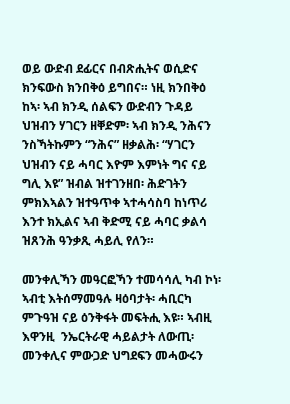ወይ ውድብ ደፊርና በብጽሒትና ወሲድና ክንፍውስ ክንበቅዕ ይግበና። ነዚ ክንበቅዕ ከኣ፡ ኣብ ክንዲ ሰልፍን ውድብን ጉዳይ ህዝብን ሃገርን ዘቐድም፡ ኣብ ክንዲ ንሕናን ንስኻትኩምን “ንሕና” ዘቃልሕ፡ “ሃገርን ህዝብን ናይ ሓባር እዮም እምነት ግና ናይ ግሊ እዩ” ዝብል ዝተገንዘበ፡ ሕድገትን ምክእኣልን ዝተዓጥቀ ኣተሓሳስባ ከነጥሪ እንተ ክኢልና ኣብ ቅድሚ ናይ ሓባር ቃልሳ ዝጸንሕ ዓንቃጺ ሓይሊ የለን።

መንቀሊኻን መዓርፎኻን ተመሳሳሊ ካብ ኮነ፡ ኣብቲ እትሰማመዓሉ ዛዕባታት፡ ሓቢርካ ምጉዓዝ ናይ ዕንቅፋት መፍትሒ እዩ። ኣብዚ እዋንዚ  ንኤርትራዊ ሓይልታት ለውጢ፡ መንቀሊና ምውጋድ ህግደፍን መሓውሩን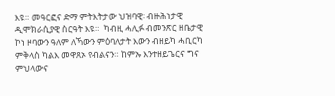እዩ። መዓርፎና ድማ ምትእትታው ህዝባዊ፡ ብዙሕነታዊ ዲሞክራሲያዊ ስርዓት እዩ።  ካብዚ ሓሊፉ ብመንጽር ዘቤታዊ ኮነ ዞባውን ዓለም ለኻውን ምዕባለታት እውን ብዘይካ ሓቢርካ ምቅላስ ካልእ መዋጸኦ የብልናን። ከምኡ እንተዘይጌርና ግና ምህላውና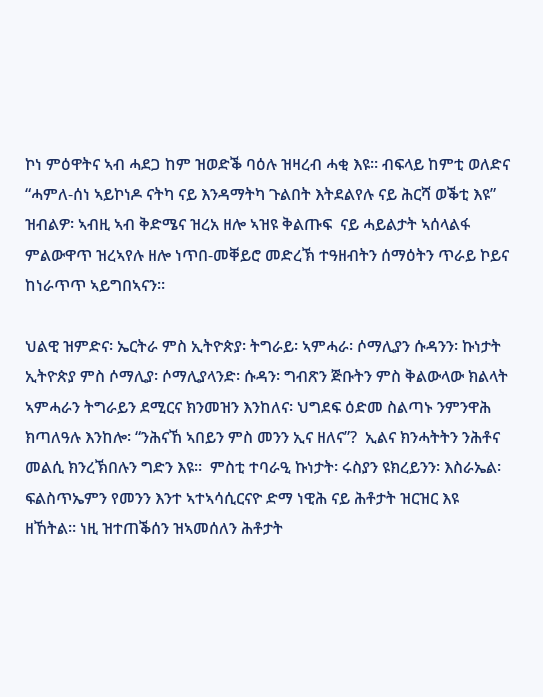ኮነ ምዕዋትና ኣብ ሓደጋ ከም ዝወድቕ ባዕሉ ዝዛረብ ሓቂ እዩ። ብፍላይ ከምቲ ወለድና “ሓምለ-ሰነ ኣይኮነዶ ናትካ ናይ እንዳማትካ ጉልበት እትደልየሉ ናይ ሕርሻ ወቕቲ እዩ” ዝብልዎ፡ ኣብዚ ኣብ ቅድሜና ዝረአ ዘሎ ኣዝዩ ቅልጡፍ  ናይ ሓይልታት ኣሰላልፋ ምልውዋጥ ዝረኣየሉ ዘሎ ነጥበ-መቐይሮ መድረኽ ተዓዘብትን ሰማዕትን ጥራይ ኮይና ከነራጥጥ ኣይግበኣናን።

ህልዊ ዝምድና፡ ኤርትራ ምስ ኢትዮጵያ፡ ትግራይ፡ ኣምሓራ፡ ሶማሊያን ሱዳንን፡ ኩነታት ኢትዮጵያ ምስ ሶማሊያ፡ ሶማሊያላንድ፡ ሱዳን፡ ግብጽን ጅቡትን ምስ ቅልውላው ክልላት ኣምሓራን ትግራይን ደሚርና ክንመዝን እንከለና፡ ህግደፍ ዕድመ ስልጣኑ ንምንዋሕ ክጣለዓሉ እንከሎ፡ “ንሕናኸ ኣበይን ምስ መንን ኢና ዘለና”?  ኢልና ክንሓትትን ንሕቶና መልሲ ክንረኽበሉን ግድን እዩ።  ምስቲ ተባራዒ ኩነታት፡ ሩስያን ዩክረይንን፡ እስራኤል፡ ፍልስጥኤምን የመንን እንተ ኣተኣሳሲርናዮ ድማ ነዊሕ ናይ ሕቶታት ዝርዝር እዩ ዘኸትል። ነዚ ዝተጠቕሰን ዝኣመሰለን ሕቶታት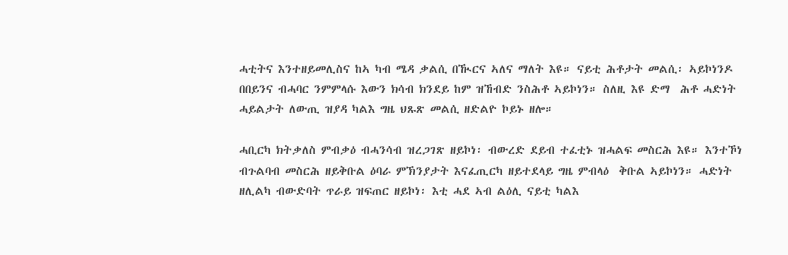ሓቲትና እንተዘይመሊስና ከኣ ካብ ሜዳ ቃልሲ በዂርና ኣለና ማለት እዩ። ናይቲ ሕቶታት መልሲ፡ ኣይኮነንዶ በበይንና ብሓባር ንምምላሱ እውን ክሳብ ክንደይ ከም ዝኸብድ ንስሕቶ ኣይኮነን። ስለዚ እዩ ድማ  ሕቶ ሓድነት ሓይልታት ለውጢ ዝያዳ ካልእ ግዜ ህጹጽ መልሲ ዘድልዮ ኮይኑ ዘሎ።

ሓቢርካ ክትቃለስ ምብቃዕ ብሓንሳብ ዝረጋገጽ ዘይኮነ፡ ብውረድ ደይብ ተፈቲኑ ዝሓልፍ መስርሕ እዩ። እንተኾነ ብጉልባብ መስርሕ ዘይቅቡል ዕባራ ምኽንያታት እናፈጢርካ ዘይተደላይ ግዜ ምብላዕ  ቅቡል ኣይኮነን። ሓድነት ዘሊልካ ብውድባት ጥራይ ዝፍጠር ዘይኮነ፡ እቲ ሓደ ኣብ ልዕሊ ናይቲ ካልእ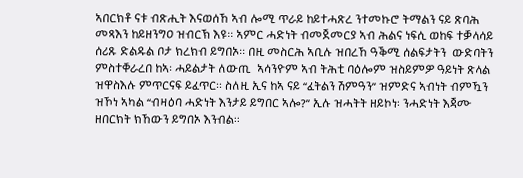ኣበርክቶ ናቱ ብጽሒት እናወሰኸ ኣብ ሎሚ ጥራይ ከይተሓጽረ ንተመኩሮ ትማልን ናይ ጽባሕ መጻእን ከይዘንግዐ ዝብርኽ እዩ። ኣምር ሓድነት ብመጀመርያ ኣብ ሕልና ነፍሲ ወከፍ ተቓላሳይ ሰሪጹ ድልዱል ቦታ ክረክብ ይግበኦ። በዚ መስርሕ ኣቢሉ ዝበረኸ ዓቕሚ ሰልፍታትን  ውድባትን ምስተቐራረበ ከኣ፡ ሓይልታት ለውጢ  ኣሳንዮም ኣብ ትሕቲ ባዕሎም ዝስይምዎ ዓይነት ጽላል ዝዋስእሉ ምጥርናፍ ይፈጥር። ስለዚ ኢና ከኣ ናይ “ፈትልን ሽምዓን” ዝምድና ኣብነት ብምዃን ዝኾነ ኣካል “ብዛዕባ ሓድነት እንታይ ይግበር ኣሎ?” ኢሉ ዝሓትት ዘይኮነ፡ ንሓድነት እጃሙ  ዘበርክት ክኸውን ይግበኦ እንብል።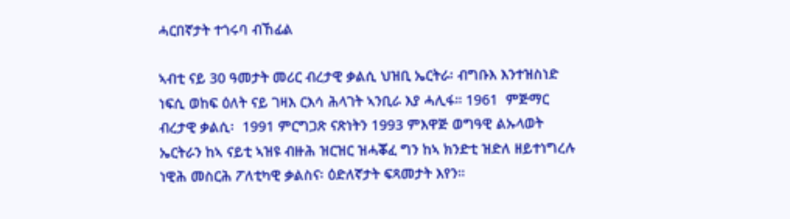ሓርበኛታት ተጎሩባ ብኸፊል

ኣብቲ ናይ 30 ዓመታት መሪር ብረታዊ ቃልሲ ህዝቢ ኤርትራ፡ ብግቡእ እንተዝስነድ ነፍሲ ወከፍ ዕለት ናይ ገዛእ ርእሳ ሕላገት ኣንቢራ እያ ሓሊፋ። 1961  ምጅማር ብረታዊ ቃልሲ፡  1991 ምርግጋጽ ናጽነትን 1993 ምእዋጅ ወግዓዊ ልኡላወት ኤርትራን ከኣ ናይቲ ኣዝዩ ብዙሕ ዝርዝር ዝሓቖፈ ግን ከኣ ክንድቲ ዝድለ ዘይተነግረሉ ነዊሕ መስርሕ ፖለቲካዊ ቃልስና፡ ዕድለኛታት ፍጻመታት እየን።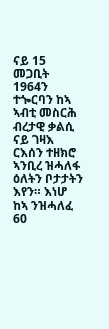ናይ 15 መጋቢት 1964ን  ተጐርባን ከኣ ኣብቲ መስርሕ ብረታዊ ቃልሲ ናይ ገዛእ ርእሰን ተዘክሮ ኣንቢረ ዝሓለፋ ዕለትን ቦታታትን እየን። እነሆ ከኣ ንዝሓለፈ 60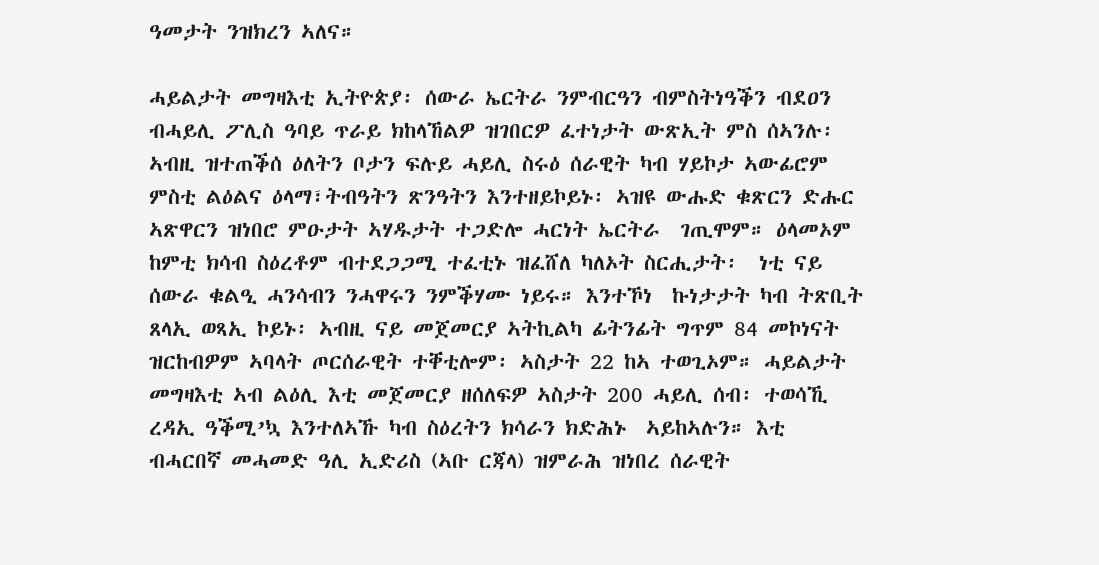ዓመታት ንዝክረን ኣለና።

ሓይልታት መግዛእቲ ኢትዮጵያ፡ ሰውራ ኤርትራ ንምብርዓን ብምስትነዓቕን ብደዐን ብሓይሊ ፖሊስ ዓባይ ጥራይ ክከላኸልዎ ዝገበርዎ ፈተነታት ውጽኢት ምስ ሰኣንሉ፡ ኣብዚ ዝተጠቕሰ ዕለትን ቦታን ፍሉይ ሓይሊ ስሩዕ ሰራዊት ካብ ሃይኮታ ኣውፊሮም ምስቲ ልዕልና ዕላማ፣ትብዓትን ጽንዓትን እንተዘይኮይኑ፡ ኣዝዩ ውሑድ ቁጽርን ድሑር ኣጽዋርን ዝነበሮ ምዑታት ኣሃዱታት ተጋድሎ ሓርነት ኤርትራ  ገጢሞም። ዕላመኦም ከምቲ ክሳብ ስዕረቶም ብተደጋጋሚ ተፈቲኑ ዝፈሸለ ካለኦት ስርሒታት፡  ነቲ ናይ ሰውራ ቁልዒ ሓንሳብን ንሓዋሩን ንምቕሃሙ ነይሩ። እንተኾነ  ኩነታታት ካብ ትጽቢት ጸላኢ ወጻኢ ኮይኑ፡ ኣብዚ ናይ መጀመርያ ኣትኪልካ ፊትንፊት ግጥም 84 መኮነናት ዝርከብዎም ኣባላት ጦርሰራዊት ተቐቲሎም፡ ኣስታት 22 ከኣ ተወጊኦም። ሓይልታት መግዛእቲ ኣብ ልዕሊ እቲ መጀመርያ ዘሰለፍዎ ኣስታት 200 ሓይሊ ሰብ፡ ተወሳኺ ረዳኢ ዓቕሚ’ኳ እንተለኣኹ ካብ ስዕረትን ክሳራን ክድሕኑ  ኣይከኣሉን። እቲ ብሓርበኛ መሓመድ ዓሊ ኢድሪስ (ኣቡ ርጃላ) ዝምራሕ ዝነበረ ሰራዊት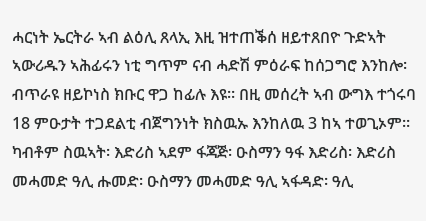ሓርነት ኤርትራ ኣብ ልዕሊ ጸላኢ እዚ ዝተጠቕሰ ዘይተጸበዮ ጉድኣት ኣውሪዱን ኣሕፊሩን ነቲ ግጥም ናብ ሓድሽ ምዕራፍ ከሰጋግሮ እንከሎ፡ ብጥራዩ ዘይኮነስ ክቡር ዋጋ ከፊሉ እዩ። በዚ መሰረት ኣብ ውግእ ተጎሩባ 18 ምዑታት ተጋደልቲ ብጀግንነት ክስዉኡ እንከለዉ 3 ከኣ ተወጊኦም። ካብቶም ስዉኣት፡ እድሪስ ኣደም ፋጃጅ፡ ዑስማን ዓፋ እድሪስ፡ እድሪስ መሓመድ ዓሊ ሑመድ፡ ዑስማን መሓመድ ዓሊ ኣፋዳድ፡ ዓሊ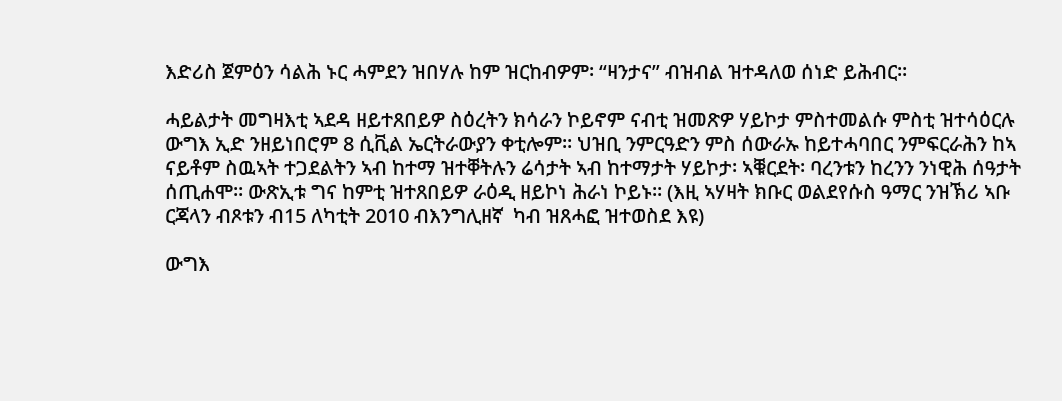እድሪስ ጀምዕን ሳልሕ ኑር ሓምደን ዝበሃሉ ከም ዝርከብዎም፡ “ዛንታና” ብዝብል ዝተዳለወ ሰነድ ይሕብር።

ሓይልታት መግዛእቲ ኣደዳ ዘይተጸበይዎ ስዕረትን ክሳራን ኮይኖም ናብቲ ዝመጽዎ ሃይኮታ ምስተመልሱ ምስቲ ዝተሳዕርሉ ውግእ ኢድ ንዘይነበሮም 8 ሲቪል ኤርትራውያን ቀቲሎም። ህዝቢ ንምርዓድን ምስ ሰውራኡ ከይተሓባበር ንምፍርራሕን ከኣ ናይቶም ስዉኣት ተጋደልትን ኣብ ከተማ ዝተቐትሉን ሬሳታት ኣብ ከተማታት ሃይኮታ፡ ኣቑርደት፡ ባረንቱን ከረንን ንነዊሕ ሰዓታት ሰጢሐሞ። ውጽኢቱ ግና ከምቲ ዝተጸበይዎ ራዕዲ ዘይኮነ ሕራነ ኮይኑ። (እዚ ኣሃዛት ክቡር ወልደየሱስ ዓማር ንዝኽሪ ኣቡ ርጃላን ብጾቱን ብ15 ለካቲት 2010 ብእንግሊዘኛ  ካብ ዝጸሓፎ ዝተወስደ እዩ)

ውግእ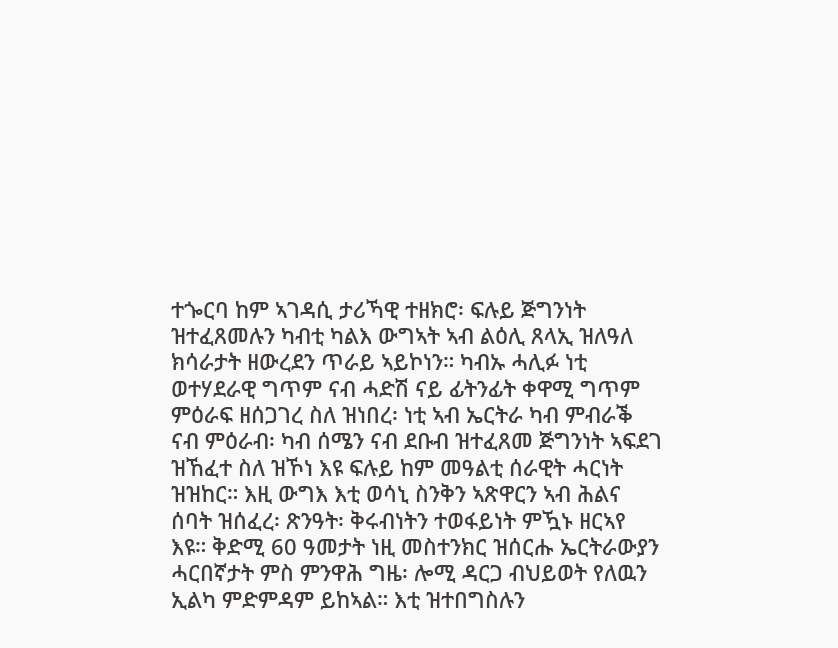ተጐርባ ከም ኣገዳሲ ታሪኻዊ ተዘክሮ፡ ፍሉይ ጅግንነት ዝተፈጸመሉን ካብቲ ካልእ ውግኣት ኣብ ልዕሊ ጸላኢ ዝለዓለ ክሳራታት ዘውረደን ጥራይ ኣይኮነን። ካብኡ ሓሊፉ ነቲ ወተሃደራዊ ግጥም ናብ ሓድሽ ናይ ፊትንፊት ቀዋሚ ግጥም ምዕራፍ ዘሰጋገረ ስለ ዝነበረ፡ ነቲ ኣብ ኤርትራ ካብ ምብራቕ ናብ ምዕራብ፡ ካብ ሰሜን ናብ ደቡብ ዝተፈጸመ ጅግንነት ኣፍደገ ዝኸፈተ ስለ ዝኾነ እዩ ፍሉይ ከም መዓልቲ ሰራዊት ሓርነት ዝዝከር። እዚ ውግእ እቲ ወሳኒ ስንቅን ኣጽዋርን ኣብ ሕልና ሰባት ዝሰፈረ፡ ጽንዓት፡ ቅሩብነትን ተወፋይነት ምዃኑ ዘርኣየ እዩ። ቅድሚ 60 ዓመታት ነዚ መስተንክር ዝሰርሑ ኤርትራውያን ሓርበኛታት ምስ ምንዋሕ ግዜ፡ ሎሚ ዳርጋ ብህይወት የለዉን ኢልካ ምድምዳም ይከኣል። እቲ ዝተበግስሉን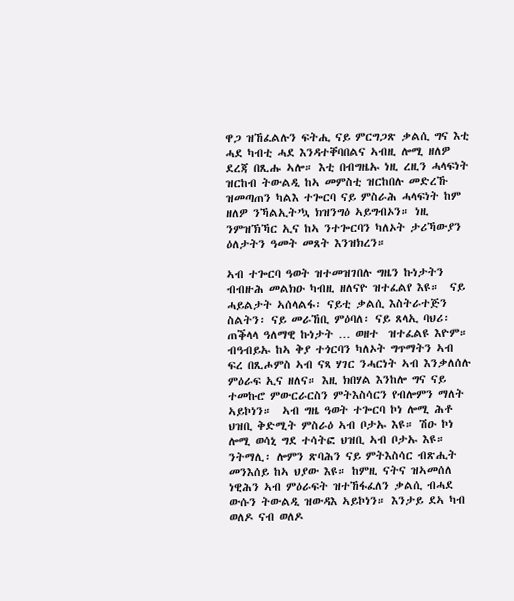ዋጋ ዝኸፈልሉን ፍትሒ ናይ ምርግጋጽ ቃልሲ ግና እቲ ሓደ ካብቲ ሓደ እንዳተቐባበልና ኣብዚ ሎሚ ዘለዎ ደረጃ በጺሑ ኣሎ። እቲ በብግዜኡ ነዚ ረዚን ሓላፍነት ዝርከብ ትውልዲ ከኣ መምስቲ ዝርከበሉ መድረኹ ዝመጣጠን ካልእ ተጐርባ ናይ ምስራሕ ሓላፍነት ከም ዘለዎ ንኻልኢት’ኳ ክዝንግዕ ኣይግብኦን። ነዚ ንምዝኽኻር ኢና ከኣ ንተጐርባን ካለኦት ታሪኻውያን ዕለታትን ዓመት መጸት እንዝክረን።

ኣብ ተጐርባ ዓወት ዝተመዝገበሉ ግዜን ኩነታትን ብብዙሕ መልክዑ ካብዚ ዘለናዮ ዝተፈልየ እዩ።  ናይ ሓይልታት ኣሰላልፋ፡ ናይቲ ቃልሲ እስትራተጅን ስልትን፡ ናይ መራኸቢ ምዕባለ፡ ናይ ጸላኢ ባህሪ፡ ጠቕላላ ዓለማዊ ኩነታት … ወዘተ  ዝተፈልዩ እዮም። ብዓብይኡ ከኣ ቅያ ተጎርባን ካለኦት ግጥማትን ኣብ ፍረ በጺሖምስ ኣብ ናጻ ሃገር ንሓርነት ኣብ እንቃለሰሉ ምዕራፍ ኢና ዘለና። እዚ ክበሃል እንከሎ ግና ናይ ተመኩሮ ምውርራርስን ምትእስሳርን የብሎምን ማለት ኣይኮነን።  ኣብ ግዜ ዓወት ተጐርባ ኮነ ሎሚ ሕቶ ህዝቢ ቅድሚት ምስራዕ ኣብ ቦታኡ እዩ። ሽዑ ኮነ ሎሚ ወሳኒ ግደ ተሳትፎ ህዝቢ ኣብ ቦታኡ እዩ። ንትማሊ፡ ሎምን ጽባሕን ናይ ምትእስሳር ብጽሒት መንእሰይ ከኣ ህያው እዩ። ከምዚ ናትና ዝኣመሰለ ነዊሕን ኣብ ምዕራፍት ዝተኸፋፈለን ቃልሲ ብሓደ ውሱን ትውልዲ ዝውዳእ ኣይኮነን። እንታይ ደኣ ካብ ወለዶ ናብ ወለዶ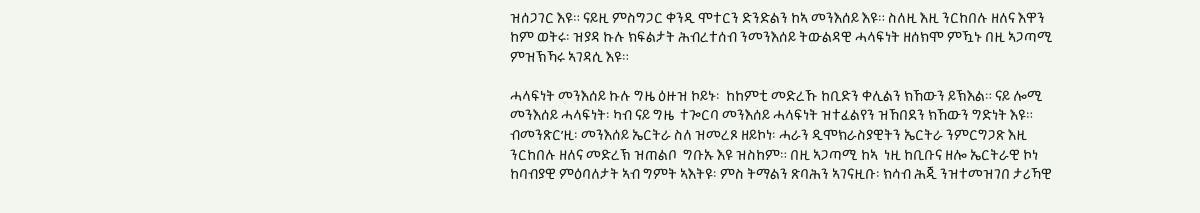ዝሰጋገር እዩ። ናይዚ ምስግጋር ቀንዲ ሞተርን ድንድልን ከኣ መንእሰይ እዩ። ስለዚ እዚ ንርከበሉ ዘለና እዋን ከም ወትሩ፡ ዝያዳ ኩሉ ክፍልታት ሕብረተሰብ ንመንእሰይ ትውልዳዊ ሓላፍነት ዘሰክሞ ምዃኑ በዚ ኣጋጣሚ ምዝኽኻሩ ኣገዳሲ እዩ።

ሓላፍነት መንእሰይ ኩሉ ግዜ ዕዙዝ ኮይኑ፡  ከከምቲ መድረኹ ከቢድን ቀሊልን ክኸውን ይኽእል። ናይ ሎሚ መንእሰይ ሓላፍነት፡ ካብ ናይ ግዜ  ተጐርባ መንእሰይ ሓላፍነት ዝተፈልየን ዝኸበደን ክኸውን ግድነት እዩ። ብመንጽር’ዚ፡ መንእሰይ ኤርትራ ስለ ዝመረጾ ዘይኮነ፡ ሓራን ዲሞክራስያዊትን ኤርትራ ንምርግጋጽ እዚ ንርከበሉ ዘለና መድረኽ ዝጠልቦ  ግቡኡ እዩ ዝስከም። በዚ ኣጋጣሚ ከኣ  ነዚ ከቢቡና ዘሎ ኤርትራዊ ኮነ ከባብያዊ ምዕባለታት ኣብ ግምት ኣእትዩ፡ ምስ ትማልን ጽባሕን ኣገናዚቡ፡ ክሳብ ሕጂ ንዝተመዝገበ ታሪኻዊ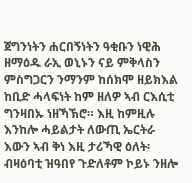ጀግንነትን ሐርበኝነትን ዓቂቡን ነዊሕ ዘማዕዱ ራኢ ወኒኑን ናይ ምቅላስን ምስግጋርን ንማንም ከሰክሞ ዘይክእል ከቢድ ሓላፍነት ከም ዘለዎ ኣብ ርእሲቲ ግንዛበኡ ነዘኻኽሮ። እዚ ከምዚሉ እንከሎ ሓይልታት ለውጢ ኤርትራ እውን ኣብ ቅነ እዚ ታሪኻዊ ዕለት፡ ብዛዕባቲ ዝዓበየ ጉድለቶም ኮይኑ ንዘሎ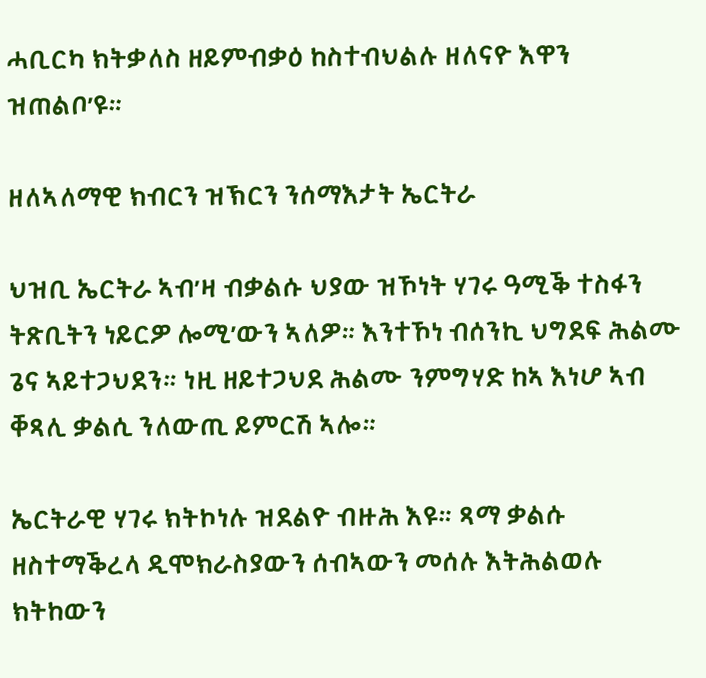ሓቢርካ ክትቃለስ ዘይምብቃዕ ከስተብህልሉ ዘለናዮ እዋን ዝጠልቦ’ዩ።

ዘለኣለማዊ ክብርን ዝኽርን ንሰማእታት ኤርትራ

ህዝቢ ኤርትራ ኣብ’ዛ ብቃልሱ ህያው ዝኾነት ሃገሩ ዓሚቕ ተስፋን ትጽቢትን ነይርዎ ሎሚ’ውን ኣለዎ። እንተኾነ ብሰንኪ ህግደፍ ሕልሙ ጌና ኣይተጋህደን። ነዚ ዘይተጋህደ ሕልሙ ንምግሃድ ከኣ እነሆ ኣብ ቐጻሊ ቃልሲ ንለውጢ ይምርሽ ኣሎ።

ኤርትራዊ ሃገሩ ክትኮነሉ ዝደልዮ ብዙሕ እዩ። ጻማ ቃልሱ ዘስተማቕረላ ዲሞክራስያውን ሰብኣውን መሰሉ እትሕልወሉ ክትከውን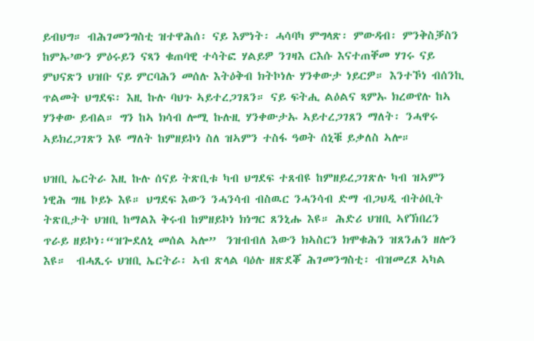ይብህግ። ብሕገመንግስቲ ዝተዋሕሰ፡ ናይ እምነት፡ ሓሳባካ ምግላጽ፡ ምውዳብ፡ ምንቅስቓስን ከምኡ’ውን ምዕሩይን ናጻን ቁጠባዊ ተሳትፎ ሃልይዎ ንገዛእ ርእሱ እናተጠቐመ ሃገሩ ናይ ምህናጽን ህዝቡ ናይ ምርባሕን መሰሉ እትዕቅብ ክትኮነሉ ሃንቀውታ ነይርዎ። እንተኾነ ብሰንኪ ጥልመት ህግደፍ፡ እዚ ኩሉ ባህጉ ኣይተረጋገጸን። ናይ ፍትሒ ልዕልና ጻምኡ ክረውየሉ ከኣ ሃንቀው ይብል። ግን ከኣ ክሳብ ሎሚ ኩሉዚ ሃንቀውታኡ ኣይተረጋገጸን ማለት፡ ንሓዋሩ ኣይክረጋገጽን እዩ ማለት ከምዘይኮነ ስለ ዝኣምን ተስፋ ዓወት ሰኒቑ ይቃለስ ኣሎ።

ህዝቢ ኤርትራ እዚ ኩሉ ሰናይ ትጽቢቱ ካብ ህግደፍ ተጸብዩ ከምዘይረጋገጽሉ ካብ ዝኣምን ነዊሕ ግዜ ኮይኑ እዩ። ህግደፍ እውን ንሓንሳብ ብስዉር ንሓንሳብ ድማ ብጋህዲ ብትዕቢት ትጽቢታት ህዝቢ ከማልእ ቅሩብ ከምዘይኮነ ክነግር ጸንኒሑ እዩ። ሕድሪ ህዝቢ ኣየኽበረን  ጥራይ ዘይኮነ፡“ዝጐደለኒ መሰል ኣሎ”  ንዝብብለ እውን ክኣስርን ክሞቁሕን ዝጸንሐን ዘሎን እዩ።  ብሓጺሩ ህዝቢ ኤርትራ፡ ኣብ ጽላል ባዕሉ ዘጽደቖ ሕገመንግስቲ፡ ብዝመረጾ ኣካል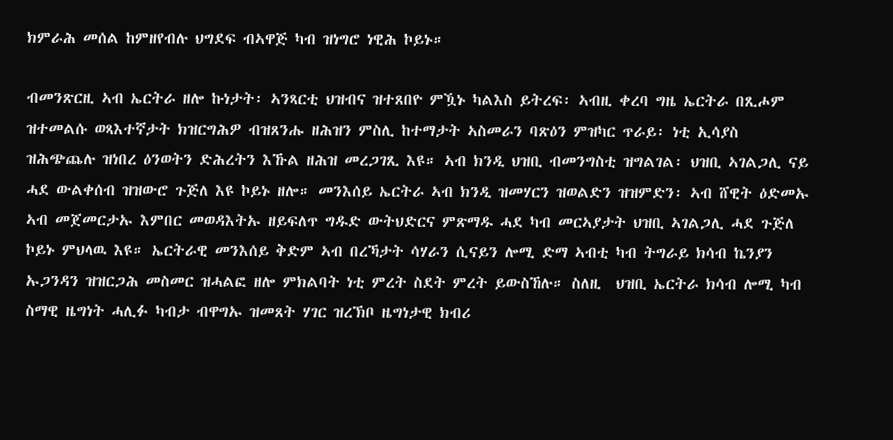ክምራሕ መሰል ከምዘየብሉ ህግደፍ ብኣዋጅ ካብ ዝነግሮ ነዊሕ ኮይኑ።

ብመንጽርዚ ኣብ ኤርትራ ዘሎ ኩነታት፡ ኣንጻርቲ ህዝብና ዝተጸበዮ ምዃኑ ካልእስ ይትረፍ፡ ኣብዚ ቀረባ ግዜ ኤርትራ በጺሖም ዝተመልሱ ወጻእተኛታት ክዝርግሕዎ ብዝጸንሑ ዘሕዝን ምስሊ ከተማታት ኣስመራን ባጽዕን ምዝካር ጥራይ፡ ነቲ ኢሳያስ ዝሕጭጨሉ ዝነበረ ዕንወትን ድሕረትን እኹል ዘሕዝ መረጋገጺ እዩ። ኣብ ክንዲ ህዝቢ ብመንግስቲ ዝግልገል፡ ህዝቢ ኣገልጋሊ ናይ ሓደ ውልቀሰብ ዝዝውሮ ጉጅለ እዩ ኮይኑ ዘሎ። መንእሰይ ኤርትራ ኣብ ክንዲ ዝመሃርን ዝወልድን ዝዝምድን፡ ኣብ ሸዊት ዕድመኡ ኣብ መጀመርታኡ እምበር መወዳእትኡ ዘይፍለጥ ግዱድ ውትህድርና ምጽማዱ ሓደ ካብ መርኣያታት ህዝቢ ኣገልጋሊ ሓደ ጉጅለ ኮይኑ ምህላዉ እዩ። ኤርትራዊ መንእሰይ ቅድም ኣብ በረኻታት ሳሃራን ሲናይን ሎሚ ድማ ኣብቲ ካብ ትግራይ ክሳብ ኬንያን ኡጋንዳን ዝዝርጋሕ መስመር ዝሓልፎ ዘሎ ምክልባት ነቲ ምረት ስደት ምረት ይውስኸሉ። ስለዚ  ህዝቢ ኤርትራ ክሳብ ሎሚ ካብ ስማዊ ዜግነት ሓሊፉ ካብታ ብዋግኡ ዝመጸት ሃገር ዝረኽቦ ዜግነታዊ ክብሪ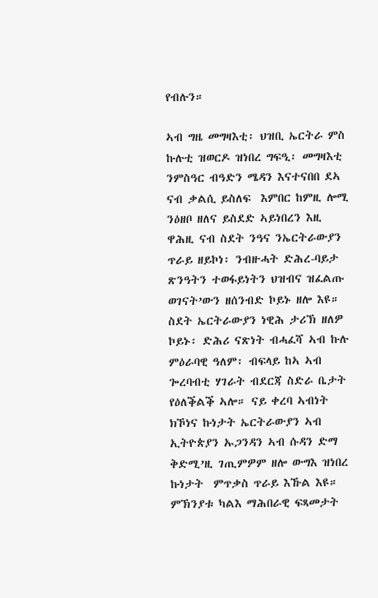የብሉን።

ኣብ ግዜ መግዛእቲ፡ ህዝቢ ኤርትራ ምስ ኩሉቲ ዝወርዶ ዝነበረ ግፍዒ፡ መግዛእቲ ንምስዓር ብዓድን ሜዳን እናተናበበ ደኣ ናብ ቃልሲ ይስለፍ  እምበር ከምዚ ሎሚ ንዕዘቦ ዘለና ይስደድ ኣይነበረን እዚ ዋሕዚ ናብ ስደት ንዓና ንኤርትራውያን ጥራይ ዘይኮነ፡ ንብዙሓት ድሕረ-ባይታ ጽንዓትን ተወፋይነትን ህዝብና ዝፈልጡ ወገናት’ውን ዘሰንብድ ኮይኑ ዘሎ እዩ። ስደት ኤርትራውያን ነዊሕ ታሪኽ ዘለዎ ኮይኑ፡ ድሕሪ ናጽነት ብሓፈሻ ኣብ ኩሉ ምዕራባዊ ዓለም፡ ብፍላይ ከኣ ኣብ ጐረባብቲ ሃገራት ብደርጃ ስድራ ቤታት የዕለቕልቕ ኣሎ። ናይ ቀረባ ኣብነት ክኾነና ኩነታት ኤርትራውያን ኣብ  ኢትዮጵያን ኡጋንዳን ኣብ ሱዳን ድማ ቅድሚ’ዚ ገጢምዎም ዘሎ ውግእ ዝነበረ ኩነታት  ምጥቃስ ጥራይ እኹል እዩ። ምኽንያቱ ካልእ ማሕበራዊ ፍጻመታት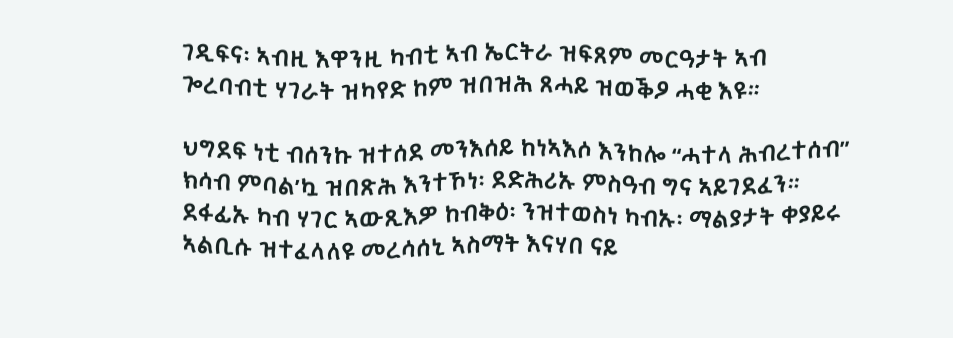ገዲፍና፡ ኣብዚ እዋንዚ ካብቲ ኣብ ኤርትራ ዝፍጸም መርዓታት ኣብ ጐረባብቲ ሃገራት ዝካየድ ከም ዝበዝሕ ጸሓይ ዝወቕዖ ሓቂ እዩ።

ህግደፍ ነቲ ብሰንኩ ዝተሰደ መንእሰይ ከነኣእሶ እንከሎ “ሓተላ ሕብረተሰብ” ክሳብ ምባል’ኳ ዝበጽሕ እንተኾነ፡ ደድሕሪኡ ምስዓብ ግና ኣይገደፈን። ደፋፊኡ ካብ ሃገር ኣውጺእዎ ከብቅዕ፡ ንዝተወስነ ካብኡ፡ ማልያታት ቀያይሩ ኣልቢሱ ዝተፈላለዩ መረሳሰኒ ኣስማት እናሃበ ናይ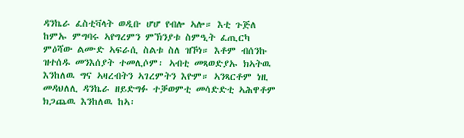ዳንኬራ ፈስቲቫላት ወዲቡ ሆሆ የብሎ ኣሎ። እቲ ጉጅለ ከምኡ ምግባሩ ኣየግረምን ምኽንያቱ ስምዒት ፈጢርካ ምዕሻው ልሙድ ኣፍራሲ ስልቱ ስለ ዝኾነ። እቶም ብሰንኩ ዝተሰዱ መንእሰያት ተመሊሶም፡ ኣብቲ መጻወድያኡ ክኣትዉ እንከለዉ ግና ኣዛረብትን ኣገረምትን እዮም። ኣንጻርቶም ነዚ መዳህለሊ ዳንኬራ ዘይድግፉ ተቓወምቲ መሳድድቲ ኣሕዋቶም ክጋጨዉ እንከለዉ ከኣ፡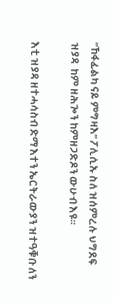“ኸፋፊልካ ናይ ምግዛእ” ፖሊሲኡ ስለ ዝሰምረሉ ህግደፍ ዝያዳ  ከም ዘሕጐን ከምዘጋድዶን ውሁብ እዩ።

እቲ ዝያዳ ዘተሓሳስብ ድማ እተን ኤርትራውያን ዝተዓቑቡለን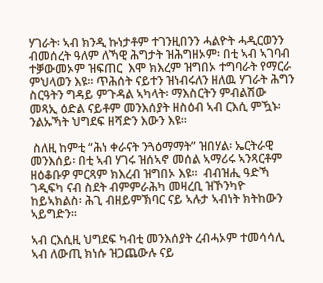ሃገራት፡ ኣብ ክንዲ ኩነታቶም ተገንዚበንን ሓልዮት ሓዲርወንን ብመሰረት ዓለም ለኻዊ ሕግታት ዝሕግዘኦም፡ በቲ ኣብ ኣገባብ ተቓውመኦም ዝፍጠር  እሞ ክእረም ዝግበኦ ተግባራት የማርራ ምህላወን እዩ። ጥሕሰት ናይተን ዝነብሩለን ዘለዉ ሃገራት ሕግን ስርዓትን ግዳይ ምጉዳል ኣካላት፡ ማእስርትን ምብልሽው መጻኢ ዕድል ናይቶም መንእሰያት ዘስዕብ ኣብ ርእሲ ምዃኑ፡ ንልኡኻት ህግደፍ ዘሻድን እውን እዩ።

 ስለዚ ከምቲ “ሕነ ቀራናት ንጓዕማማት” ዝበሃል፡ ኤርትራዊ መንእሰይ፡ በቲ ኣብ ሃገሩ ዝሰኣኖ መሰል ኣማሪሩ ኣንጻርቶም ዘዕቆቡዎ ምርጻም ክእረብ ዝግበኦ እዩ።  ብብዝሒ ዓድኻ ገዲፍካ ናብ ስደት ብምምራሕካ መዛረቢ ዝኾንካዮ ከይኣክልስ፡ ሕጊ ብዘይምኽባር ናይ ኣሉታ ኣብነት ክትከውን ኣይግድን።

ኣብ ርእሲዚ ህግደፍ ካብቲ መንእሰያት ረብሓኦም ተመሳሳሊ ኣብ ለውጢ ክነሱ ዝጋጨውሉ ናይ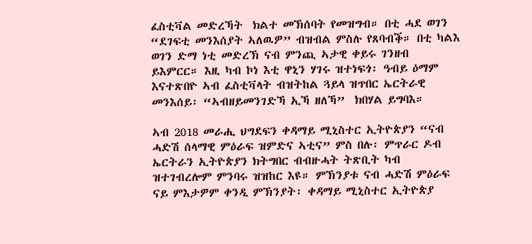ፈስቲቫል መድረኻት  ክልተ መኽሰባት የመዝግብ። በቲ ሓደ ወገን “ደገፍቲ መንእሰያት ኣለዉዎ” ብዝብል ምስሉ የጸባብቕ። በቲ ካልእ ወገን ድማ ነቲ መድረኽ ናብ ምንጪ ኣታዊ ቀይሩ ገንዘብ ይእምርር። እዚ ካብ ኮነ እቲ ዋኒን ሃገሩ ዝተነፍጎ፡ ዓብይ ዕማም እናተጽበዮ ኣብ ፈስቲቫላት ብዝትከል ጓይላ ዝጥበር ኤርትራዊ መንእሰይ፡ “ኣብዘይመንገድኻ ኢኻ ዘለኻ”  ክበሃል ይግባእ።

ኣብ 2018 መራሒ ህግደፍን ቀዳማይ ሚኒስተር ኢትዮጵያን “ናብ ሓድሽ ሰላማዊ ምዕራፍ ዝምድና ኣቲና” ምስ በሉ፡ ምጥራር ዶብ ኤርትራን ኢትዮጵያን ክትግበር ብብዙሓት ትጽቢት ካብ ዝተገብረሎም ምንባሩ ዝዝከር እዩ። ምኽንያቱ ናብ ሓድሽ ምዕራፍ ናይ ምእታዎም ቀንዲ ምኽንያት፡ ቀዳማይ ሚኒስተር ኢትዮጵያ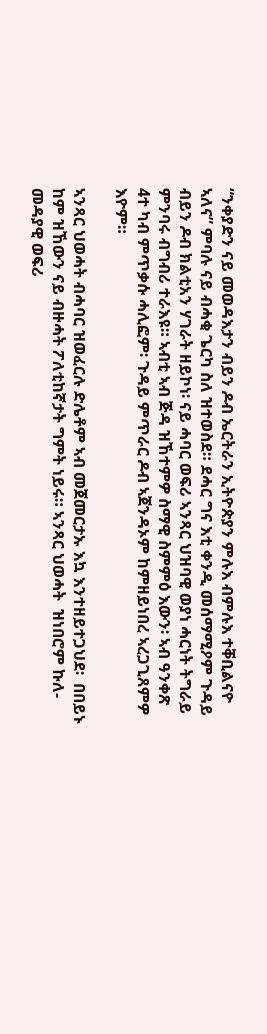“ንቀያድን ናይ መወዳእታን ብይን ዶብ ኤርትራን ኢትዮጵያን ምሉእ ብምሉእ ተቐቢልናዮ ኣለና” ምባሉ ናይ ብሓቂ ጌርካ ስለ ዝተወስደ። ደሓር ግና እቲ ቀንዲ መሰማሚዖም ጉዳይ ብይን ዶብ ክልቲአን ሃገራት ዘይኮነ፡ ናይ ሓባር ወፍሪ ኣንጻር ህዝባዊ ወያነ ሓርነት ትግራይ ምንባሩ ብግብሪ ተራእዩ። ኣብቲ ኣብ ጅዳ ዝኸተምዎ ስማዊ ስምምዕ እውን፡ ኣብ ዓንቀጽ 4ተ ካብ ምጥቃሱ ሓሊፎም፡ ጉዳይ ምጥራር ዶብ ኣጀንዳኦም ከምዘይነበረ ኣረጋጊጸምዎ እዮም።

ኣንጻር ህወሓት ብሓባር ዝወፈርሉ ድሌቶም ኣብ መጀመርታኡ እኳ እንተዘይተጋህደ፡  በበይኑ ከም ዝኸውን ናይ ብዙሓት ፖለቲከኛታት ግምት ነይሩ። ኣንጻር ህወሓት  ዝነበሮም ኩለ-መዳያዊ ወፍሪ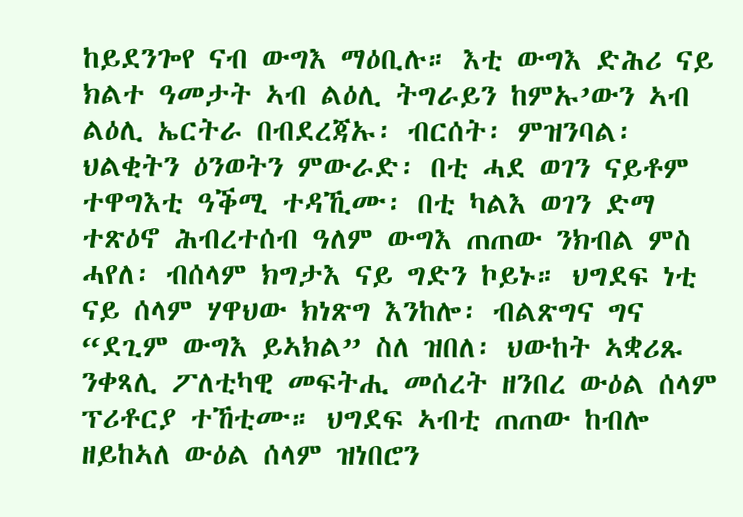ከይደንጐየ ናብ ውግእ ማዕቢሉ። እቲ ውግእ ድሕሪ ናይ ክልተ ዓመታት ኣብ ልዕሊ ትግራይን ከምኡ’ውን ኣብ ልዕሊ ኤርትራ በብደረጃኡ፡ ብርሰት፡ ምዝንባል፡ ህልቂትን ዕንወትን ምውራድ፡ በቲ ሓደ ወገን ናይቶም ተዋግእቲ ዓቕሚ ተዳኺሙ፡ በቲ ካልእ ወገን ድማ ተጽዕኖ ሕብረተሰብ ዓለም ውግእ ጠጠው ንክብል ምስ ሓየለ፡ ብሰላም ክግታእ ናይ ግድን ኮይኑ። ህግደፍ ነቲ ናይ ሰላም ሃዋህው ክነጽግ እንከሎ፡ ብልጽግና ግና “ደጊም ውግእ ይኣክል” ስለ ዝበለ፡ ህውከት ኣቋሪጹ ንቀጻሊ ፖለቲካዊ መፍትሒ መሰረት ዘንበረ ውዕል ሰላም ፕሪቶርያ ተኸቲሙ። ህግደፍ ኣብቲ ጠጠው ከብሎ ዘይከኣለ ውዕል ሰላም ዝነበሮን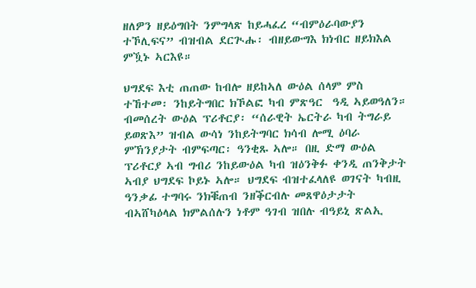ዘለዎን ዘይዕግበት ንምግላጽ ከይሓፈረ “ብምዕራባውያን ተኾሊፍና” ብዝብል ደርጒሑ፡ ብዘይውግእ ክነብር ዘይክእል ምዃኑ ኣርእዩ።

ህግደፍ እቲ ጠጠው ከብሎ ዘይከኣለ ውዕል ሰላም ምስ ተኸተመ፡ ንከይትግበር ክኾልፎ ካብ ምጽዓር  ዓዲ ኣይወዓለን። ብመሰረት ውዕል ፕሪቶርያ፡ “ሰራዊት ኤርትራ ካብ ትግራይ ይወጽእ” ዝብል ውሳነ ንከይትግባር ክሳብ ሎሚ ዕባራ ምኽንያታት ብምፍጣር፡ ዓንቂጹ ኣሎ። በዚ ድማ ውዕል ፕሪቶርያ ኣብ ግብሪ ንከይውዕል ካብ ዝዕንቅፉ ቀንዲ ጠንቅታት ኣብያ ህግደፍ ኮይኑ ኣሎ። ህግደፍ ብዝተፈላለዩ ወገናት ካብዚ ዓንቃፊ ተግባሩ ንክቑጠብ ንዘቕርብሉ መጸዋዕታታት ብኣሸካዕላል ክምልሰሉን ነቶም ዓገብ ዝበሉ ብዓይኒ ጽልኢ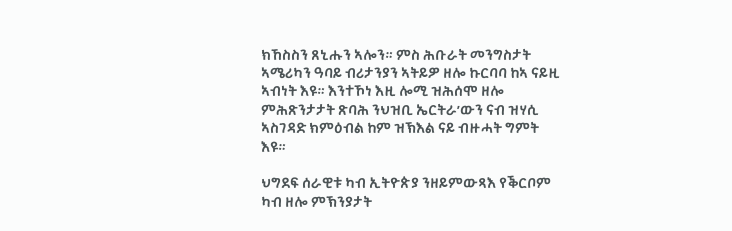ክኸስስን ጸኒሑን ኣሎን። ምስ ሕቡራት መንግስታት ኣሜሪካን ዓባይ ብሪታንያን ኣትይዎ ዘሎ ኩርባባ ከኣ ናይዚ ኣብነት እዩ። እንተኾነ እዚ ሎሚ ዝሕሰሞ ዘሎ ምሕጽንታታት ጽባሕ ንህዝቢ ኤርትራ’ውን ናብ ዝሃሲ ኣስገዳድ ክምዕብል ከም ዝኽእል ናይ ብዙሓት ግምት እዩ።

ህግደፍ ሰራዊቱ ካብ ኢትዮጵያ ንዘይምውጻእ የቕርቦም ካብ ዘሎ ምኽንያታት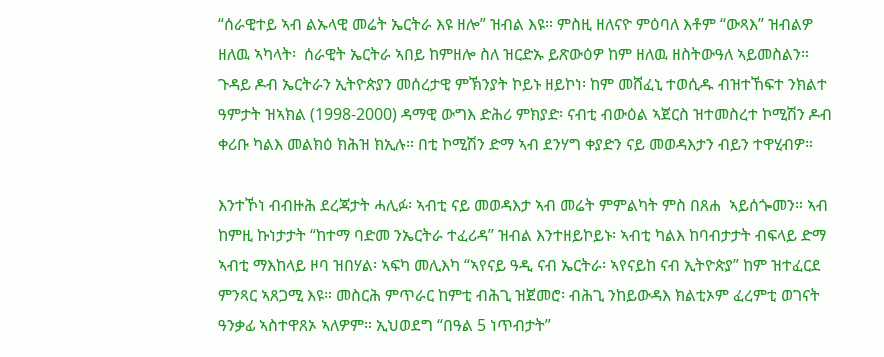“ሰራዊተይ ኣብ ልኡላዊ መሬት ኤርትራ እዩ ዘሎ” ዝብል እዩ። ምስዚ ዘለናዮ ምዕባለ እቶም “ውጻእ” ዝብልዎ ዘለዉ ኣካላት፡  ሰራዊት ኤርትራ ኣበይ ከምዘሎ ስለ ዝርድኡ ይጽውዕዎ ከም ዘለዉ ዘስትውዓለ ኣይመስልን። ጉዳይ ዶብ ኤርትራን ኢትዮጵያን መሰረታዊ ምኽንያት ኮይኑ ዘይኮነ፡ ከም መሸፈኒ ተወሲዱ ብዝተኸፍተ ንክልተ ዓምታት ዝኣክል (1998-2000) ዳማዊ ውግእ ድሕሪ ምክያድ፡ ናብቲ ብውዕል ኣጀርስ ዝተመስረተ ኮሚሽን ዶብ ቀሪቡ ካልእ መልክዕ ክሕዝ ክኢሉ። በቲ ኮሚሽን ድማ ኣብ ደንሃግ ቀያድን ናይ መወዳእታን ብይን ተዋሂብዎ።

እንተኾነ ብብዙሕ ደረጃታት ሓሊፉ፡ ኣብቲ ናይ መወዳእታ ኣብ መሬት ምምልካት ምስ በጸሐ  ኣይሰጐመን። ኣብ ከምዚ ኩነታታት “ከተማ ባድመ ንኤርትራ ተፈሪዳ” ዝብል እንተዘይኮይኑ፡ ኣብቲ ካልእ ከባብታታት ብፍላይ ድማ ኣብቲ ማእከላይ ዞባ ዝበሃል፡ ኣፍካ መሊእካ “ኣየናይ ዓዲ ናብ ኤርትራ፡ ኣየናይከ ናብ ኢትዮጵያ” ከም ዝተፈርደ ምንጻር ኣጸጋሚ እዩ። መስርሕ ምጥራር ከምቲ ብሕጊ ዝጀመሮ፡ ብሕጊ ንከይውዳእ ክልቲኦም ፈረምቲ ወገናት ዓንቃፊ ኣስተዋጸኦ ኣለዎም። ኢህወደግ “በዓል 5 ነጥብታት”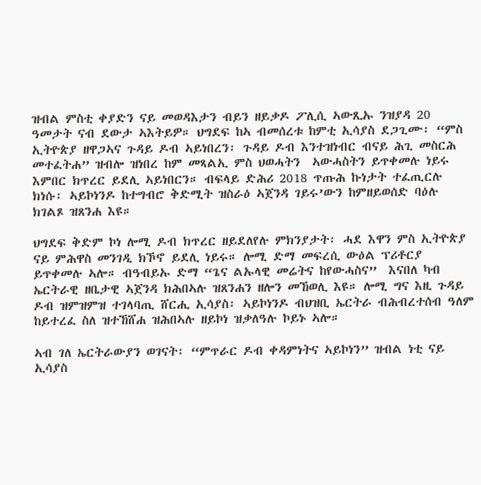ዝብል ምስቲ ቀያድን ናይ መወዳእታን ብይን ዘይቃዶ ፖሊሲ ኣውጺኡ ንዝያዳ 20 ዓመታት ናብ ደውታ ኣእትይዎ። ህግደፍ ከኣ ብመሰረቱ ከምቲ ኢሳያስ ደጋጊሙ፡ “ምስ ኢትዮጵያ ዘዋጋኣና ጉዳይ ዶብ ኣይነበረን፡ ጉዳይ ዶብ እንተዝነብር ብናይ ሕጊ መስርሕ መተፈትሐ” ዝብሎ ዝነበረ ከም መጻልኢ ምስ ህወሓትን  ኣውሓስትን ይጥቀመሉ ነይሩ እምበር ክጥረር ይደሊ ኣይነበርን። ብፍላይ ድሕሪ 2018 ጥጡሕ ኩነታት ተፈጢርሉ ክነሱ፡ ኣይኮነንዶ ከተግብሮ ቅድሚት ዝስራዕ ኣጀንዳ ገይሩ’ውን ከምዘይወሰድ ባዕሉ ክገልጾ ዝጸንሐ እዩ።

ህግደፍ ቅድም ኮነ ሎሚ ዶብ ክጥረር ዘይደለየሉ ምክንያታት፡ ሓደ እዋን ምስ ኢትዮጵያ ናይ ምሕዋስ መንገዲ ክኾኖ ይደሊ ነይሩ። ሎሚ ድማ መፍረሲ ውዕል ፕሪቶርያ ይጥቀመሉ ኣሎ። ብዓብይኡ ድማ “ጌና ልኡላዊ መሬትና ከየውሓስና”  እናበለ ካብ ኤርትራዊ ዘቤታዊ ኣጀንዳ ክሕበኣሉ ዝጸንሐን ዘሎን መኸወሊ እዩ። ሎሚ ግና እዚ ጉዳይ ዶብ ዝምዝምዝ ተገላባጢ ሸርሒ ኢሳያስ፡ ኣይኮነንዶ ብህዝቢ ኤርትራ ብሕብረተሰብ ዓለም ከይተረፈ ስለ ዝተኸሸሐ ዝሕበኣሉ ዘይኮነ ዝቃለዓሉ ኮይኑ ኣሎ።

ኣብ ገለ ኤርትራውያን ወገናት፡ “ምጥራር ዶብ ቀዳምነትና ኣይኮነን” ዝብል ነቲ ናይ ኢሳያስ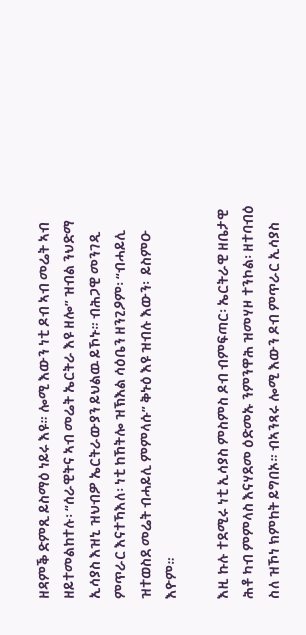ዘዳምቕ ድምጺ ይስማዕ ነይሩ እዩ። ሎሚ እውን ነቲ ዶብ ኣብ መሬት ኣብ ዘይተመልከተሉ፡ “ሰራዊትና ኣብ መሬት ኤርትራ እዩ ዘሎ” ዝብል ንህድማ ኢሳያስ እዝኒ ዝህብዎ ኤርትራውያን ይህልዉ ይኾኑ። ብሕጋዊ መንገዲ ምጥራር እናተኻእለ፡ ነቲ ከኸትሎ ዝኽእል ሳዕቤን ዘንጊዖም፡ “ብሓይሊ ዝተወስደ መሬት ብሓይሊ ምምላሱ” ቅኑዕ እዩ ዝብሉ እውን፡  ይስምዑ እዮም።

እዚ ኩሉ ተደሚሩ ነቲ ኢሳያስ ምስምስ ዶብ ብምፍጣር፡ ኤርትራዊ ዘቤታዊ ሕቶ ካብ ምምላስ እናሃደመ ዕድመኡ ንምንዋሕ ዝመሃዞ ተንኮል፡ ዘተባብዕ ስለ ዝኾነ ክምከት ይግበኦ። ብኣንጻሩ ሎሚ እውን ዶብ ምጥራር ኢሳያስ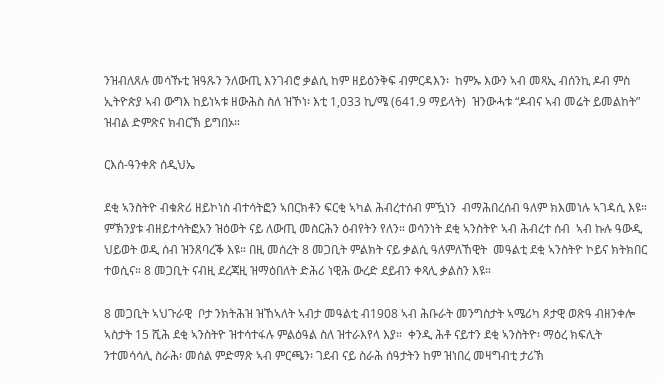ንዝብለጸሉ መሳኹቲ ዝዓጹን ንለውጢ እንገብሮ ቃልሲ ከም ዘይዕንቅፍ ብምርዳእን፡  ከምኡ እውን ኣብ መጻኢ ብሰንኪ ዶብ ምስ ኢትዮጵያ ኣብ ውግእ ከይነኣቱ ዘውሕስ ስለ ዝኾነ፡ እቲ 1,033 ኪ/ሜ (641.9 ማይላት)  ዝንውሓቱ “ዶብና ኣብ መሬት ይመልከት” ዝብል ድምጽና ክብርኽ ይግበኦ።

ርእሰ-ዓንቀጽ ሰዲህኤ

ደቂ ኣንስትዮ ብቁጽሪ ዘይኮነስ ብተሳትፎን ኣበርክቶን ፍርቂ ኣካል ሕብረተሰብ ምዃነን  ብማሕበረሰብ ዓለም ክእመነሉ ኣገዳሲ እዩ።  ምኽንያቱ ብዘይተሳትፎአን ዝዕወት ናይ ለውጢ መስርሕን ዕብየትን የለን። ወሳንነት ደቂ ኣንስትዮ ኣብ ሕብረተ ሰብ  ኣብ ኩሉ ዓውዲ ህይወት ወዲ ሰብ ዝንጸባረቕ እዩ። በዚ መሰረት 8 መጋቢት ምልክት ናይ ቃልሲ ዓለምለኸዊት  መዓልቲ ደቂ ኣንስትዮ ኮይና ክትክበር  ተወሲና። 8 መጋቢት ናብዚ ደረጃዚ ዝማዕበለት ድሕሪ ነዊሕ ውረድ ደይብን ቀጻሊ ቃልስን እዩ።

8 መጋቢት ኣህጉራዊ  ቦታ ንክትሕዝ ዝኸኣለት ኣብታ መዓልቲ ብ1908 ኣብ ሕቡራት መንግስታት ኣሜሪካ ጾታዊ ወጽዓ ብዘንቀሎ  ኣስታት 15 ሺሕ ደቂ ኣንስትዮ ዝተሳተፋሉ ምልዕዓል ስለ ዝተራእየላ እያ።  ቀንዲ ሕቶ ናይተን ደቂ ኣንስትዮ፡ ማዕረ ክፍሊት ንተመሳሳሊ ስራሕ፡ መሰል ምድማጽ ኣብ ምርጫን፡ ገደብ ናይ ስራሕ ሰዓታትን ከም ዝነበረ መዛግብቲ ታሪኽ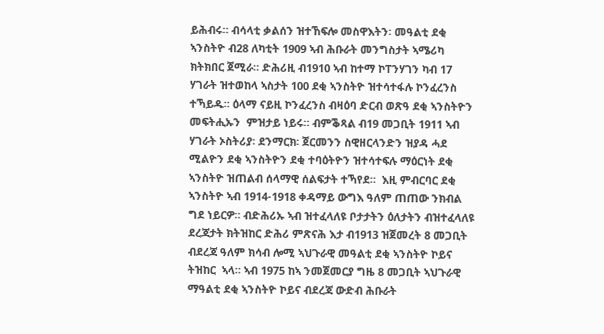ይሕብሩ። ብሳላቲ ቃልሰን ዝተኸፍሎ መስዋእትን፡ መዓልቲ ደቂ ኣንስትዮ ብ28 ለካቲት 1909 ኣብ ሕቡራት መንግስታት ኣሜሪካ ክትክበር ጀሚራ። ድሕሪዚ ብ1910 ኣብ ከተማ ኮፐንሃገን ካብ 17 ሃገራት ዝተወከላ ኣስታት 100 ደቂ ኣንስትዮ ዝተሳተፋሉ ኮንፈረንስ ተኻይዱ። ዕላማ ናይዚ ኮንፈረንስ ብዛዕባ ድርብ ወጽዓ ደቂ ኣንስትዮን መፍትሒኡን  ምዝታይ ነይሩ። ብምቕጻል ብ19 መጋቢት 1911 ኣብ ሃገራት ኦስትሪያ፡ ደንማርክ፡ ጀርመንን ስዊዘርላንድን ዝያዳ ሓደ ሚልዮን ደቂ ኣንስትዮን ደቂ ተባዕትዮን ዝተሳተፍሉ ማዕርነት ደቂ ኣንስትዮ ዝጠልብ ሰላማዊ ሰልፍታት ተኻየደ።  እዚ ምብርባር ደቂ ኣንስትዮ ኣብ 1914-1918 ቀዳማይ ውግእ ዓለም ጠጠው ንክብል ግደ ነይርዎ። ብድሕሪኡ ኣብ ዝተፈላለዩ ቦታታትን ዕለታትን ብዝተፈላለዩ ደረጃታት ክትዝከር ድሕሪ ምጽናሕ እታ ብ1913 ዝጀመረት 8 መጋቢት ብደረጃ ዓለም ክሳብ ሎሚ ኣህጉራዊ መዓልቲ ደቂ ኣንስትዮ ኮይና ትዝከር  ኣላ። ኣብ 1975 ከኣ ንመጀመርያ ግዜ 8 መጋቢት ኣህጉራዊ  ማዓልቲ ደቂ ኣንስትዮ ኮይና ብደረጃ ውድብ ሕቡራት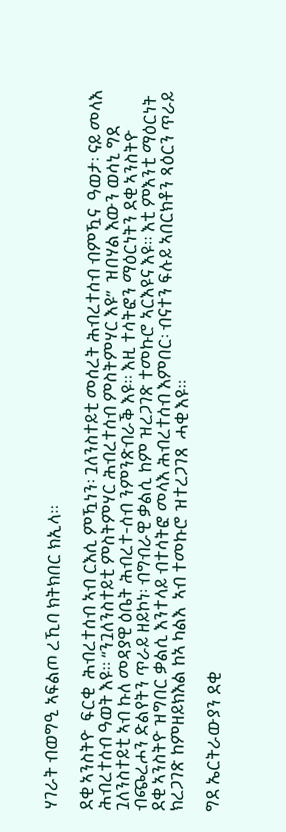ሃገራት ብወግዒ ኣፍልጦ ረኺባ ክትክበር ክኢላ።

ደቂ ኣንስትዮ  ፍርቂ  ሕብረተሰብ ኣብ ርእሲ ምዃነን፡ ጓለንስተይቲ መሰረት ሕብረተሰብ ብምዃና  ዓወታ፡ ናይ መላእ ሕብረተሰብ ዓወት እዩ። “ንጓለንስተይቲ ምስትምሃር ሕብረተሰብ ምስትምሃር እዩ”  ዝበሃል እውን ወሳኒ ግደ ጓለንስተይቲ ኣብ ኩለ መዳያዊ ዕቤት ሕብረተ-ሰብ ንምንጽብራቕ እዩ። እዚ ተሳትፎን ማዕርነትን ደቂ ኣንስትዮ ብጭረሖን ድልየትን ጥራይ ዘይኮነ፡ ብግብራዊ ቃልሲ ከም ዝረጋገጽ ተመኩሮ ኣርእዩና እዩ። እቲ ምእንቲ ማዕርነት ደቂ ኣንስትዮ ዝግበር ቃልሲ እንተላይ ብተሳትፎ መላእ ሕብረተሰብ እምበር፡ ብናተን ፍሉይ ኣበርክቶን ጻዕርን ጥራይ ክረጋገጽ ከምዘይክእል ከኣ ካልእ  ኣብ ተመኩሮ ዝተረጋገጸ  ሓቂ እዩ።

ግደ ኤርትራውያን ደቂ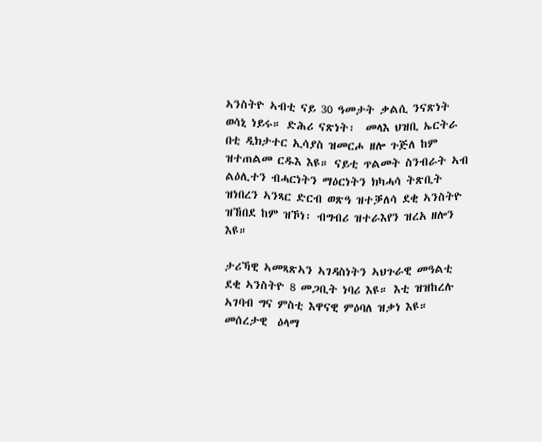ኣንስትዮ ኣብቲ ናይ 30 ዓመታት ቃልሲ ንናጽነት ወሳኒ ነይሩ። ድሕሪ ናጽነት፡  መላእ ህዝቢ ኤርትራ በቲ ዲክታተር ኢሳያስ ዝመርሖ ዘሎ ጉጅለ ከም ዝተጠልመ ርዱእ እዩ። ናይቲ ጥልመት ስንብራት ኣብ ልዕሊተን ብሓርነትን ማዕርነትን ክካሓሳ ትጽቢት ዝነበረን ኣንጻር ድርብ ወጽዓ ዝተቓለሳ ደቂ ኣንስትዮ ዝኸበደ ከም ዝኾነ፡ ብግብሪ ዝተራእየን ዝረአ ዘሎን እዩ።

ታሪኻዊ ኣመጻጽኣን ኣገዳስነትን ኣህጉራዊ መዓልቲ ደቂ ኣንስትዮ 8 መጋቢት ነባሪ እዩ። እቲ ዝዝከረሉ ኣገባብ ግና ምስቲ እዋናዊ ምዕባለ ዝቃነ እዩ። መሰረታዊ  ዕላማ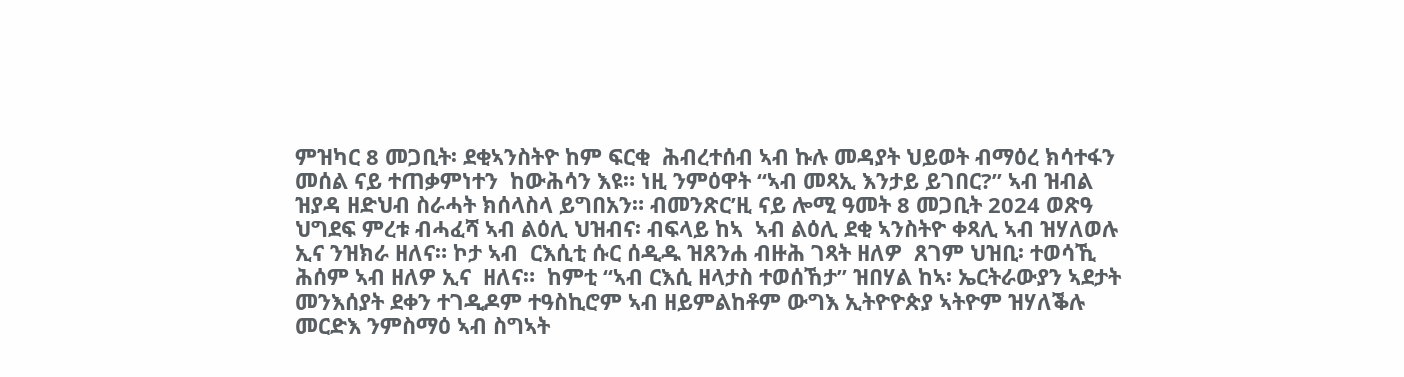ምዝካር 8 መጋቢት፡ ደቂኣንስትዮ ከም ፍርቂ  ሕብረተሰብ ኣብ ኩሉ መዳያት ህይወት ብማዕረ ክሳተፋን መሰል ናይ ተጠቃምነተን  ከውሕሳን እዩ። ነዚ ንምዕዋት “ኣብ መጻኢ እንታይ ይገበር?” ኣብ ዝብል ዝያዳ ዘድህብ ስራሓት ክሰላስላ ይግበአን። ብመንጽር’ዚ ናይ ሎሚ ዓመት 8 መጋቢት 2024 ወጽዓ ህግደፍ ምረቱ ብሓፈሻ ኣብ ልዕሊ ህዝብና፡ ብፍላይ ከኣ  ኣብ ልዕሊ ደቂ ኣንስትዮ ቀጻሊ ኣብ ዝሃለወሉ ኢና ንዝክራ ዘለና። ኮታ ኣብ  ርእሲቲ ሱር ሰዲዱ ዝጸንሐ ብዙሕ ገጻት ዘለዎ  ጸገም ህዝቢ፡ ተወሳኺ ሕሰም ኣብ ዘለዎ ኢና  ዘለና።  ከምቲ “ኣብ ርእሲ ዘላታስ ተወሰኸታ” ዝበሃል ከኣ፡ ኤርትራውያን ኣደታት መንእሰያት ደቀን ተገዲዶም ተዓስኪሮም ኣብ ዘይምልከቶም ውግእ ኢትዮዮጵያ ኣትዮም ዝሃለቕሉ መርድእ ንምስማዕ ኣብ ስግኣት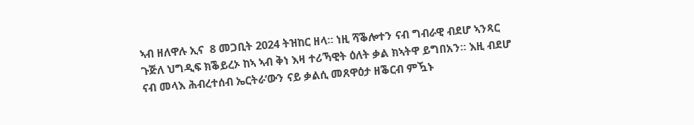ኣብ ዘለዋሉ ኢና  8 መጋቢት 2024 ትዝከር ዘላ። ነዚ ሻቕሎተን ናብ ግብራዊ ብደሆ ኣንጻር ጉጅለ ህግዲፍ ክቕይረኦ ከኣ ኣብ ቅነ እዛ ተሪኻዊት ዕለት ቃል ክኣትዋ ይግበአን። እዚ ብደሆ ናብ መላእ ሕብረተሰብ ኤርትራ’ውን ናይ ቃልሲ መጸዋዕታ ዘቕርብ ምዃኑ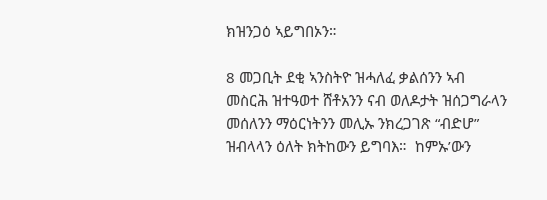ክዝንጋዕ ኣይግበኦን።

8 መጋቢት ደቂ ኣንስትዮ ዝሓለፈ ቃልሰንን ኣብ መስርሕ ዝተዓወተ ሸቶአንን ናብ ወለዶታት ዝሰጋግራላን መሰለንን ማዕርነትንን መሊኡ ንክረጋገጽ “ብድሆ” ዝብላላን ዕለት ክትከውን ይግባእ።  ከምኡ’ውን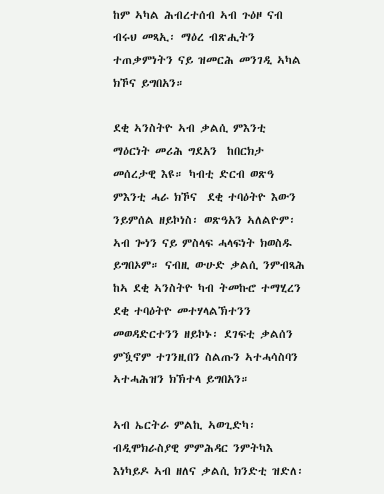ከም ኣካል ሕብረተሰብ ኣብ ጉዕዞ ናብ ብሩህ መጻኢ፡ ማዕረ ብጽሒትን  ተጠቃምነትን ናይ ዝመርሕ መንገዲ ኣካል ክኾና ይግበአን።

ደቂ ኣንስትዮ ኣብ ቃልሲ ምእንቲ ማዕርነት መሪሕ ግደአን  ከበርክታ መሰረታዊ እዩ። ካብቲ ድርብ ወጽዓ ምእንቲ ሓራ ክኾና  ደቂ ተባዕትዮ እውን ንይምሰል ዘይኮነስ፡ ወጽዓአን ኣለልዮም፡ ኣብ ጐነን ናይ ምስላፍ ሓላፍነት ክወስዱ ይግበኦም። ናብዚ ውሁድ ቃልሲ ንምብጻሕ ከኣ ደቂ ኣንስትዮ ካብ ትመኩሮ ተማሂረን  ደቂ ተባዕትዮ መተሃላልኽተንን መወዳድርተንን ዘይኮኑ፡ ደገፍቲ ቃልሰን ምዃኖም ተገንዚበን ስልጡን ኣተሓሳስባን ኣተሓሕዝን ክኽተላ ይግበአን።

ኣብ ኤርትራ ምልኪ ኣወጊድካ፡ ብዲሞክራስያዊ ምምሕዳር ንምትካእ እነካይዶ ኣብ ዘለና ቃልሲ ክንድቲ ዝድለ፡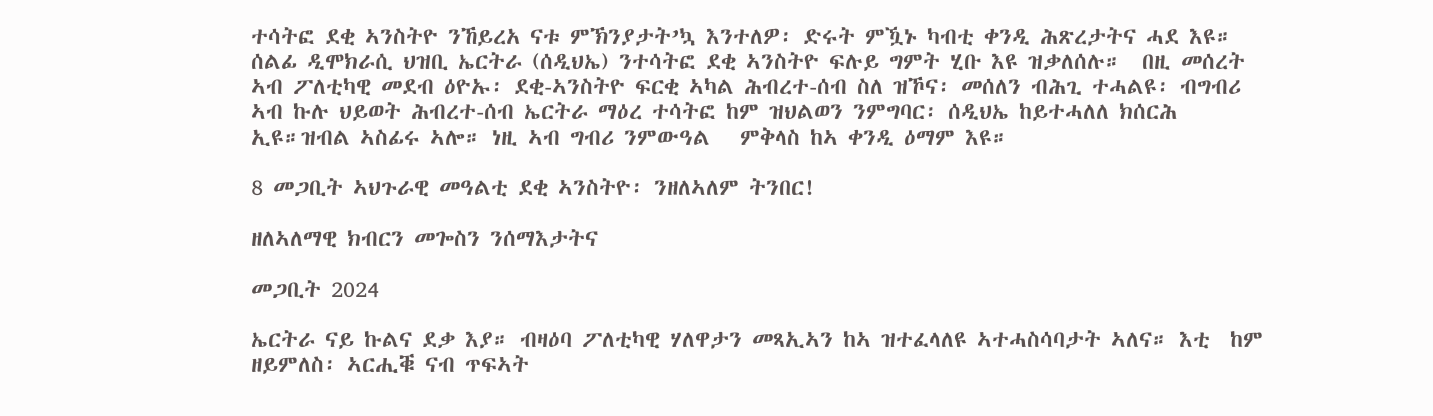ተሳትፎ ደቂ ኣንስትዮ ንኸይረአ ናቱ ምኽንያታት’ኳ እንተለዎ፡ ድሩት ምዃኑ ካብቲ ቀንዲ ሕጽረታትና ሓደ እዩ። ሰልፊ ዲሞክራሲ ህዝቢ ኤርትራ (ሰዲህኤ) ንተሳትፎ ደቂ ኣንስትዮ ፍሉይ ግምት ሂቡ እዩ ዝቃለሰሉ።  በዚ መሰረት ኣብ ፖለቲካዊ መደብ ዕዮኡ፡ ደቂ-ኣንስትዮ ፍርቂ ኣካል ሕብረተ-ሰብ ስለ ዝኾና፡ መሰለን ብሕጊ ተሓልዩ፡ ብግብሪ ኣብ ኩሉ ህይወት ሕብረተ-ሰብ ኤርትራ ማዕረ ተሳትፎ ከም ዝህልወን ንምግባር፡ ሰዲህኤ ከይተሓለለ ክሰርሕ ኢዩ።ዝብል ኣስፊሩ ኣሎ። ነዚ ኣብ ግብሪ ንምውዓል   ምቅላስ ከኣ ቀንዲ ዕማም እዩ።

8 መጋቢት ኣህጉራዊ መዓልቲ ደቂ ኣንስትዮ፡ ንዘለኣለም ትንበር!

ዘለኣለማዊ ክብርን መጐስን ንሰማእታትና

መጋቢት 2024

ኤርትራ ናይ ኩልና ደቃ እያ። ብዛዕባ ፖለቲካዊ ሃለዋታን መጻኢኣን ከኣ ዝተፈላለዩ ኣተሓስሳባታት ኣለና። እቲ  ከም ዘይምለስ፡ ኣርሒቑ ናብ ጥፍኣት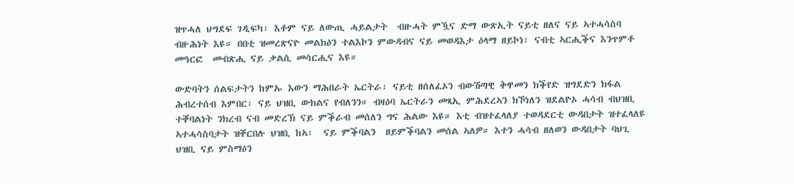ዝጥሓለ ህግደፍ ገዲፍካ፡ እቶም ናይ ለውጢ ሓይልታት  ብዙሓት ምዃና ድማ ውጽኢት ናይቲ ዘለና ናይ ኣተሓሳስባ ብዙሕነት እዩ። በበቲ ዝመረጽናዮ መልክዕን ተልእኮን ምውዳብና ናይ መወዳእታ ዕላማ ዘይኮነ፡ ናብቲ ኣርሒቕና እንጥምቶ መዓርፎ  መብጽሒ ናይ ቃልሲ መሳርሒና እዩ።

ውድባትን ሰልፍታትን ከምኡ እውን ማሕበራት ኤርትራ፡ ናይቲ ዘሰለፈኦን ብውሽጣዊ ቅዋመን ክቕየድ ዝግደድን ክፋል ሕብረተሰብ እምበር፡ ናይ ህዝቢ ውክልና የብለንን። ብዛዕባ ኤርትራን መጻኢ ምሕደረኣን ክኾነለን ዝደልዮኦ ሓሳብ ብህዝቢ ተቐባልነት ንክረብ ናብ መድረኽ ናይ ምቕራብ መሰለን ግና ሕልው እዩ። እቲ ብዝተፈላለያ ተወዳደርቲ ውዳበታት ዝተፈላለዩ ኣተሓሳስባታት ዝቐርበሉ ህዝቢ ከኣ፡  ናይ ምቕባልን  ዘይምቕባልን መሰል ኣለዎ። እተን ሓሳብ ዘለወን ውዳበታት ባህጊ ህዝቢ ናይ ምስማዕን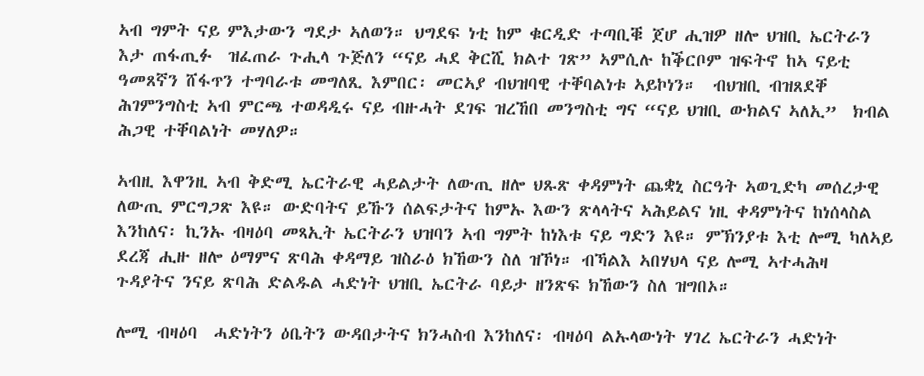ኣብ ግምት ናይ ምእታውን ግደታ ኣለወን። ህግደፍ ነቲ ከም ቁርዲድ ተጣቢቑ ጀሆ ሒዝዎ ዘሎ ህዝቢ ኤርትራን እታ ጠፋጢፉ  ዝፈጠራ ጉሒላ ጉጅለን “ናይ ሓደ ቅርሺ ክልተ ገጽ” ኣምሲሉ ከቕርቦም ዝፍትኖ ከኣ ናይቲ ዓመጸኛን ሸፋጥን ተግባራቱ መግለጺ እምበር፡ መርኣያ ብህዝባዊ ተቐባልነቱ ኣይኮነን።  ብህዝቢ ብዝጸደቐ ሕገምንግስቲ ኣብ ምርጫ ተወዳዲሩ ናይ ብዙሓት ደገፍ ዝረኸበ መንግስቲ ግና “ናይ ህዝቢ ውክልና ኣለኢ”  ክብል ሕጋዊ ተቐባልነት መሃለዎ።

ኣብዚ እዋንዚ ኣብ ቅድሚ ኤርትራዊ ሓይልታት ለውጢ ዘሎ ህጹጽ ቀዳምነት ጨቋኒ ስርዓት ኣወጊድካ መሰረታዊ ለውጢ ምርግጋጽ እዩ። ውድባትና ይኹን ሰልፍታትና ከምኡ እውን ጽላላትና ኣሕይልና ነዚ ቀዳምነትና ከነሰላስል እንከለና፡ ኪንኡ ብዛዕባ መጻኢት ኤርትራን ህዝባን ኣብ ግምት ከነእቱ ናይ ግድን እዩ። ምኽንያቱ እቲ ሎሚ ካለኣይ ደረጃ ሒዙ ዘሎ ዕማምና ጽባሕ ቀዳማይ ዝስራዕ ክኸውን ስለ ዝኾነ። ብኻልእ ኣበሃህላ ናይ ሎሚ ኣተሓሕዛ ጉዳያትና ንናይ ጽባሕ ድልዱል ሓድነት ህዝቢ ኤርትራ ባይታ ዘንጽፍ ክኸውን ስለ ዝግበኦ።

ሎሚ ብዛዕባ  ሓድነትን ዕቤትን ውዳበታትና ክንሓስብ እንከለና፡ ብዛዕባ ልኡላውነት ሃገረ ኤርትራን ሓድነት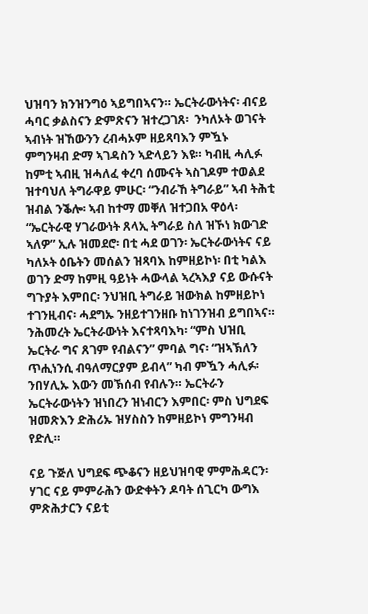ህዝባን ክንዝንግዕ ኣይግበኣናን። ኤርትራውነትና፡ ብናይ ሓባር ቃልስናን ድምጽናን ዝተረጋገጸ፡  ንካለኦት ወገናት ኣብነት ዝኸውንን ረብሓኦም ዘይጻባእን ምዃኑ ምግንዛብ ድማ ኣገዳስን ኣድላይን እዩ። ካብዚ ሓሊፉ ከምቲ ኣብዚ ዝሓለፈ ቀረባ ሰሙናት ኣስገዶም ተወልደ ዝተባህለ ትግራዋይ ምሁር፡ “ንብራኸ ትግራይ” ኣብ ትሕቲ ዝብል ንቕሎ፡ ኣብ ከተማ መቐለ ዝተጋበአ ዋዕላ፡ “ኤርትራዊ ሃገራውነት ጸላኢ ትግራይ ስለ ዝኾነ ክውገድ ኣለዎ” ኢሉ ዝመደሮ፡ በቲ ሓደ ወገን፡ ኤርትራውነትና ናይ ካለኦት ዕቤትን መሰልን ዝጻባእ ከምዘይኮነ፡ በቲ ካልእ ወገን ድማ ከምዚ ዓይነት ሓውላል ኣረኣእያ ናይ ውሱናት ግጉያት እምበር፡ ንህዝቢ ትግራይ ዝውክል ከምዘይኮነ ተገንዚብና፡ ሓደግኡ ንዘይተገንዘቡ ከነገንዝብ ይግበኣና። ንሕመረት ኤርትራውነት እናተጻባእካ፡ “ምስ ህዝቢ ኤርትራ ግና ጸገም የብልናን” ምባል ግና፡ “ዝኣኽለን ጥሒነንሲ ብዓለማርያም ይብላ” ካብ ምዃን ሓሊፉ፡ ንበሃሊኡ እውን መኽሰብ የብሉን። ኤርትራን ኤርትራውነትን ዝነበረን ዝነብርን እምበር፡ ምስ ህግደፍ ዝመጽእን ድሕሪኡ ዝሃስስን ከምዘይኮነ ምግንዛብ የድሊ።

ናይ ጉጅለ ህግደፍ ጭቆናን ዘይህዝባዊ ምምሕዳርን፡ ሃገር ናይ ምምራሕን ውድቀትን ዶባት ሰጊርካ ውግእ ምጽሕታርን ናይቲ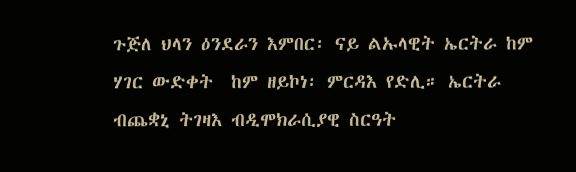ጉጅለ ህላን ዕንደራን እምበር፡ ናይ ልኡላዊት ኤርትራ ከም ሃገር ውድቀት  ከም ዘይኮነ፡ ምርዳእ የድሊ። ኤርትራ ብጨቋኒ ትገዛእ ብዲሞክራሲያዊ ስርዓት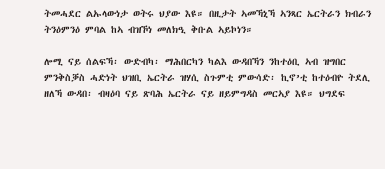ትመሓደር ልኡላውነታ ወትሩ ህያው እዩ። በዚታት ኣመኻኒኻ ኣንጻር ኤርትራን ክብራን ትንዕምንዕ ምባል ከኣ ብዝኾነ መለክዒ ቅቡል ኣይኮነን።

ሎሚ ናይ ሰልፍኻ፡ ውድብካ፡ ማሕበርካን ካልእ ውዳበኻን ንከተዕቢ ኣብ ዝግበር ምንቅስቓስ ሓድነት ህዝቢ ኤርትራ ዝሃሲ ስጉምቲ ምውሳድ፡ ኪኖ’ቲ ከተዕብዮ ትደሊ ዘለኻ ውዳበ፡ ብዛዕባ ናይ ጽባሕ ኤርትራ ናይ ዘይምግዳስ መርኣያ እዩ። ህግደፍ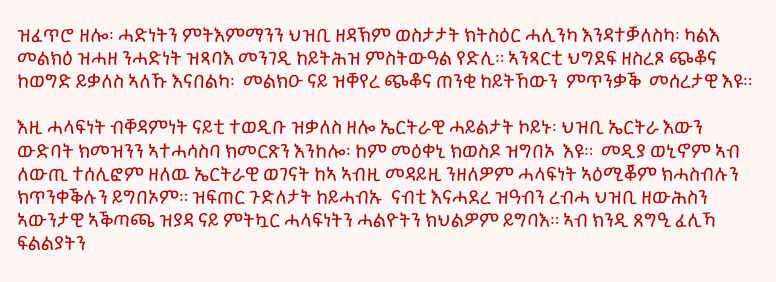ዝፈጥሮ ዘሎ፡ ሓድነትን ምትእምማንን ህዝቢ ዘዳኽም ወስታታት ክትስዕር ሓሊንካ እንዳተቓለስካ፡ ካልእ መልክዕ ዝሓዘ ንሓድነት ዝጻባእ መንገዲ ከይትሕዝ ምስትውዓል የድሊ። ኣንጻርቲ ህግደፍ ዘስረጾ ጭቆና ከወግድ ይቃለስ ኣለኹ እናበልካ፡  መልክዑ ናይ ዝቐየረ ጭቆና ጠንቂ ከይትኸውን  ምጥንቃቕ  መሰረታዊ እዩ።

እዚ ሓላፍነት ብቐዳምነት ናይቲ ተወዲቡ ዝቃለስ ዘሎ ኤርትራዊ ሓይልታት ኮይኑ፡ ህዝቢ ኤርትራ እውን ውድባት ክመዝንን ኣተሓሳስባ ክመርጽን እንከሎ፡ ከም መዕቀኒ ክወስዶ ዝግበኦ  እዩ።  መዲያ ወኒኖም ኣብ  ለውጢ ተሰሊፎም ዘለዉ ኤርትራዊ ወገናት ከኣ ኣብዚ መዳይዚ ንዘለዎም ሓላፍነት ኣዕሚቖም ክሓስብሉን ክጥንቀቕሉን ይግበኦም። ዝፍጠር ጉድለታት ከይሓብኡ  ናብቲ እናሓደረ ዝዓብን ረብሓ ህዝቢ ዘውሕስን ኣውንታዊ ኣቕጣጫ ዝያዳ ናይ ምትኳር ሓላፍነትን ሓልዮትን ክህልዎም ይግባእ። ኣብ ክንዲ ጸግዒ ፈሊኻ ፍልልያትን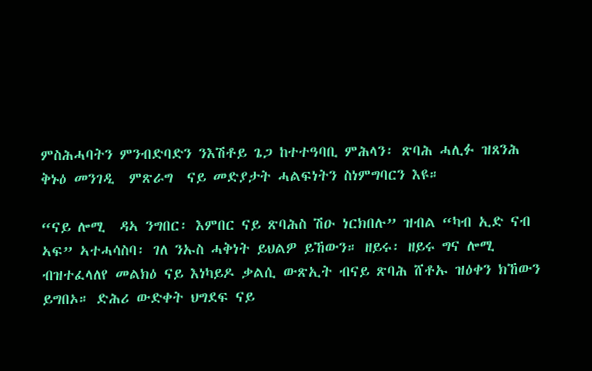ምስሕሓባትን ምንብድባድን ንእሽቶይ ጌጋ ከተተዓባቢ ምሕላን፡ ጽባሕ ሓሊፉ ዝጸንሕ ቅኑዕ መንገዲ  ምጽራግ  ናይ መድያታት ሓልፍነትን ስነምግባርን እዩ።

“ናይ ሎሚ  ዳኣ ንግበር፡ እምበር ናይ ጽባሕስ ሽዑ ነርክበሉ” ዝብል “ካብ ኢድ ናብ ኣፍ” ኣተሓሳስባ፡ ገለ ንኡስ ሓቅነት ይህልዎ ይኸውን። ዘይሩ፡ ዘይሩ ግና ሎሚ ብዝተፈላለየ መልክዕ ናይ እነካይዶ ቃልሲ ውጽኢት ብናይ ጽባሕ ሸቶኡ ዝዕቀን ክኸውን ይግበኦ። ድሕሪ ውድቀት ህግደፍ ናይ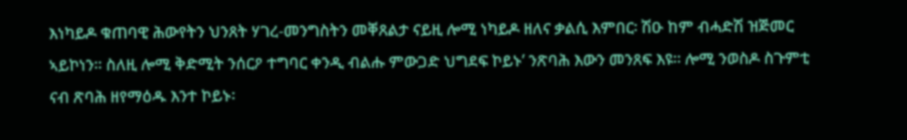እነካይዶ ቁጠባዊ ሕውየትን ህንጸት ሃገረ-መንግስትን መቐጸልታ ናይዚ ሎሚ ነካይዶ ዘለና ቃልሲ እምበር፡ ሽዑ ከም ብሓድሽ ዝጅመር ኣይኮነን። ስለዚ ሎሚ ቅድሚት ንሰርዖ ተግባር ቀንዲ ብልሑ ምውጋድ ህግደፍ ኮይኑ’ ንጽባሕ እውን መንጸፍ እዩ። ሎሚ ንወስዶ ስጉምቲ ናብ ጽባሕ ዘየማዕዱ እንተ ኮይኑ፡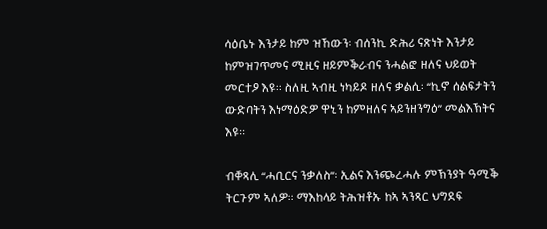ሳዕቤኑ እንታይ ከም ዝኸውን፡ ብሰንኪ ድሕሪ ናጽነት እንታይ ከምዝገጥመና ሚዚና ዘይምቕራብና ንሓልፎ ዘለና ህይወት መርተዖ እዩ። ስለዚ ኣብዚ ነካይዶ ዘለና ቃልሲ፡ “ኪኖ ሰልፍታትን ውድባትን እነማዕድዎ ዋኒን ከምዘለና ኣይንዘንግዕ” መልእኽትና እዩ።

ብቐጻሊ “ሓቢርና ንቃለስ”፡ ኢልና እንጭረሓሉ ምኽንያት ዓሚቕ ትርጉም ኣለዎ። ማእከላይ ትሕዝቶኡ ከኣ ኣንጻር ህግደፍ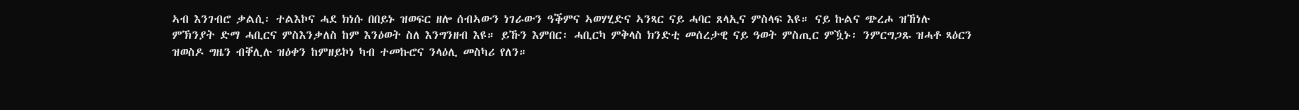ኣብ እንገብሮ ቃልሲ፡ ተልእኮና ሓደ ክነሱ በበይኑ ዝወፍር ዘሎ ሰብኣውን ነገራውን ዓቕምና ኣወሃሂድና ኣንጻር ናይ ሓባር ጸላኢና ምስላፍ እዩ። ናይ ኩልና ጭረሖ ዝኸነሉ ምኽንያት ድማ ሓቢርና ምስእንቃለስ ከም እንዕወት ስለ እንግንዘብ እዩ። ይኹን እምበር፡ ሓቢርካ ምቅላስ ክንድቲ መሰረታዊ ናይ ዓወት ምስጢር ምዃኑ፡ ንምርግጋጹ ዝሓቶ ጻዕርን ዝወስዶ ግዜን ብቐሊሉ ዝዕቀን ከምዘይኮነ ካብ ተመኩሮና ንላዕሊ መስካሪ የለን።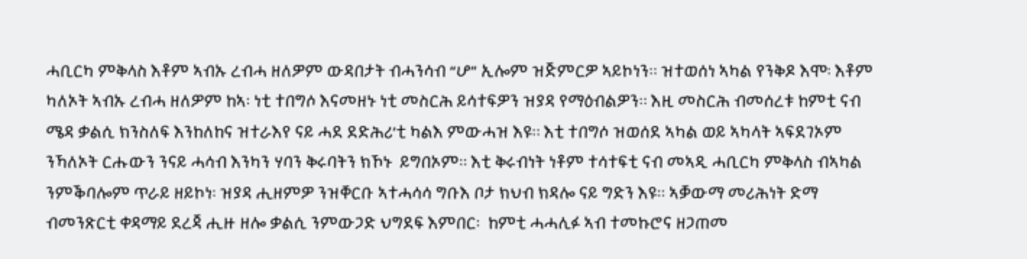ሓቢርካ ምቅላስ እቶም ኣብኡ ረብሓ ዘለዎም ውዳበታት ብሓንሳብ “ሆ” ኢሎም ዝጅምርዎ ኣይኮነን። ዝተወሰነ ኣካል የንቅዶ እሞ፡ እቶም ካለኦት ኣብኡ ረብሓ ዘለዎም ከኣ፡ ነቲ ተበግሶ እናመዘኑ ነቲ መስርሕ ይሳተፍዎን ዝያዳ የማዕብልዎን። እዚ መስርሕ ብመሰረቱ ከምቲ ናብ ሜዳ ቃልሲ ክንስለፍ እንከለከና ዝተራእየ ናይ ሓደ ደድሕሪ’ቲ ካልእ ምውሓዝ እዩ። እቲ ተበግሶ ዝወሰደ ኣካል ወይ ኣካላት ኣፍደገኦም ንኻለኦት ርሑውን ንናይ ሓሳብ እንካን ሃባን ቅሩባትን ክኾኑ  ይግበኦም። እቲ ቅሩብነት ነቶም ተሳተፍቲ ናብ መኣዲ ሓቢርካ ምቅላስ ብኣካል ንምቕባሎም ጥራይ ዘይኮነ፡ ዝያዳ ሒዘምዎ ንዝቐርቡ ኣተሓሳሳ ግቡእ ቦታ ክህብ ክዳሎ ናይ ግድን እዩ። ኣቓውማ መሪሕነት ድማ ብመንጽርቲ ቀዳማይ ደረጃ ሒዙ ዘሎ ቃልሲ ንምውጋድ ህግደፍ እምበር፡  ከምቲ ሓሓሊፉ ኣብ ተመኩሮና ዘጋጠመ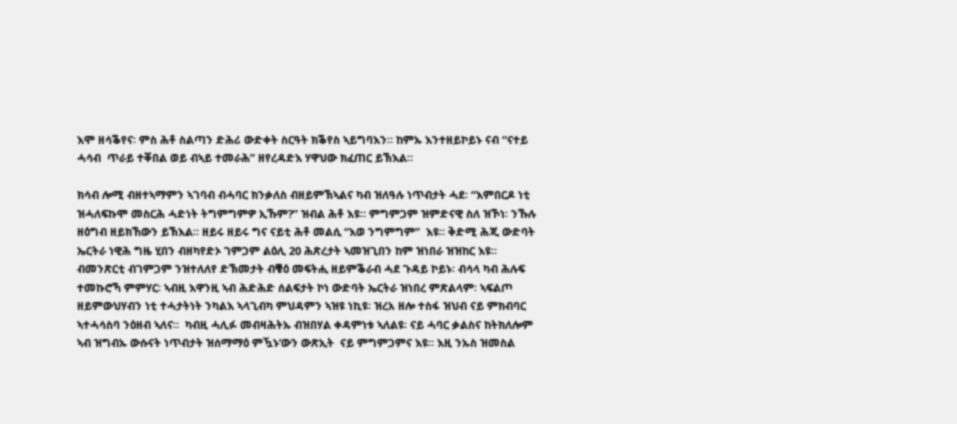እሞ ዘሳቕየና፡ ምስ ሕቶ ስልጣን ድሕሪ ውድቀት ስርዓት ክቕየስ ኣይግባእን። ከምኡ እንተዘይኮይኑ ናብ “ናተይ ሓሳብ  ጥራይ ተቐበል ወይ ብኣይ ተመራሕ” ዘየረዳድእ ሃዋህው ክፈጠር ይኽእል።

ክሳብ ሎሚ ብዘተኣማምን ኣገባብ ብሓባር ክንቃለስ ብዘይምኽኣልና ካብ ዝለዓሉ ነጥብታት ሓደ፡ “እምበርዶ ነቲ ዝሓለፍኩሞ መስርሕ ሓድነት ትግምግምዎ ኢኹም?” ዝብል ሕቶ እዩ። ምግምጋም ዝምድናዊ ስለ ዝኾነ፡ ንኹሉ ዘዕግብ ዘይክኸውን ይኽእል። ዘይሩ ዘይሩ ግና ናይቲ ሕቶ መልሲ “እወ ንግምግም”  እዩ። ቅድሚ ሕጂ ውድባት ኤርትራ ነዊሕ ግዜ ሂበን ብዘካየድኦ ገምጋም ልዕሊ 20 ሕጽረታት ኣመዝጊበን ከም ዝነበራ ዝዝከር እዩ። ብመንጽርቲ ብገምጋም ንዝተለለየ ድኽመታት ብቑዕ መፍትሒ ዘይምቕራብ ሓደ ጉዳይ ኮይኑ፡ ብሳላ ካብ ሕሉፍ ተመኩሮኻ ምምሃር፡ ኣብዚ እዋንዚ ኣብ ሕድሕድ ሰልፍታት ኮነ ውድባት ኤርትራ ዝነበረ ምጽልላም፡ ኣፍልጦ ዘይምውህሃብን ነቲ ተሓታትነት ንካልእ ኣላጊብካ ምህዳምን ኣዝዩ ነኪዩ፡ ዝረአ ዘሎ ተስፋ ዝህብ ናይ ምክብባር ኣተሓሳስባ ንዕዘብ ኣለና።  ካብዚ ሓሊፉ መብዛሕትኡ ብዝበሃል ቀዳምነቱ ኣለልዩ፡ ናይ ሓባር ቃልስና ከትክለሎም ኣብ ዝግብኡ ውሱናት ነጥብታት ዝሰማማዕ ምዃኑ’ውን ውጽኢት  ናይ ምግምጋምና እዩ። እዚ ንኡስ ዝመስል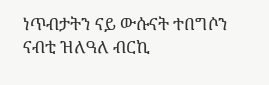ነጥብታትን ናይ ውሱናት ተበግሶን ናብቲ ዝለዓለ ብርኪ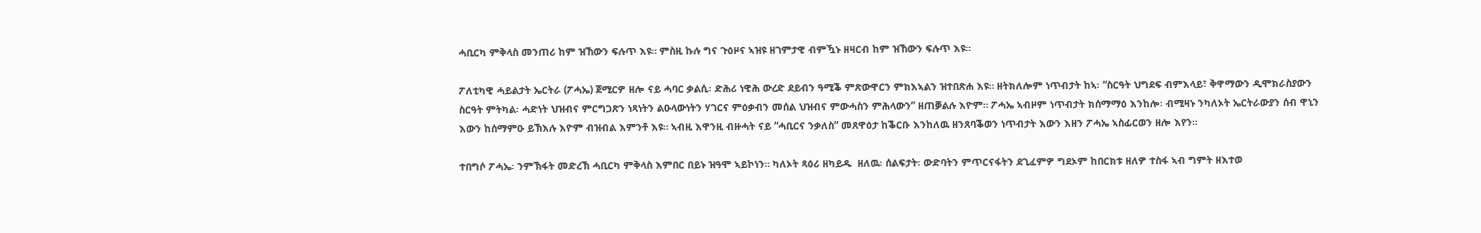ሓቢርካ ምቅላስ መንጠሪ ከም ዝኸውን ፍሉጥ እዩ። ምስዚ ኩሉ ግና ጉዕዞና ኣዝዩ ዘገምታዊ ብምዃኑ ዘዛርብ ከም ዝኸውን ፍሉጥ እዩ።

ፖለቲካዊ ሓይልታት ኤርትራ (ፖሓኤ) ጀሚርዎ ዘሎ ናይ ሓባር ቃልሲ፡ ድሕሪ ነዊሕ ውረድ ደይብን ዓሚቕ ምጽውዋርን ምክእኣልን ዝተበጽሐ እዩ። ዘትክለሎም ነጥብታት ከኣ፡ “ስርዓት ህግደፍ ብምእላይ፣ ቅዋማውን ዲሞክራስያውን ስርዓት ምትካል፡ ሓድነት ህዝብና ምርግጋጽን ነጻነትን ልዑላውነትን ሃገርና ምዕቃብን መሰል ህዝብና ምውሓስን ምሕላውን” ዘጠቓልሉ እዮም። ፖሓኤ ኣብዞም ነጥብታት ክሰማማዕ እንከሎ፡ ብሚዛኑ ንካለኦት ኤርትራውያን ሰብ ዋኒን እውን ከሰማምዑ ይኽእሉ እዮም ብዝብል እምንቶ እዩ። ኣብዚ እዋንዚ ብዙሓት ናይ “ሓቢርና ንቃለስ” መጸዋዕታ ከቕርቡ እንከለዉ ዘንጸባቕወን ነጥብታት እውን እዘን ፖሓኤ ኣስፊርወን ዘሎ እየን።

ተበግሶ ፖሓኤ፡ ንምኽፋት መድረኽ ሓቢርካ ምቅላስ እምበር በይኑ ዝዓሞ ኣይኮነን። ካለኦት ጻዕሪ ዘካይዱ  ዘለዉ፡ ሰልፍታት፡ ውድባትን ምጥርናፋትን ደጊፈምዎ ግደኦም ከበርክቱ ዘለዎ ተስፋ ኣብ ግምት ዘእተወ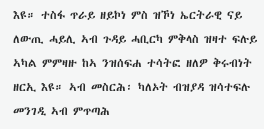እዩ። ተስፋ ጥራይ ዘይኮነ ምስ ዝኾነ ኤርትራዊ ናይ ለውጢ ሓይሊ ኣብ ጉዳይ ሓቢርካ ምቅላስ ዝዛተ ፍሉይ ኣካል ምምዛዙ ከኣ ንዝሰፍሐ ተሳትፎ ዘለዎ ቅሩብነት ዘርኢ እዩ። ኣብ መስርሕ፡ ካለኦት ብዝያዳ ዝሳተፍሉ መንገዲ ኣብ ምጥጣሕ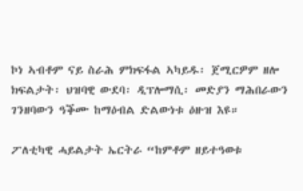ኮነ ኣብቶም ናይ ስራሕ ምክፍፋል ኣካይዱ፡ ጀሚርዎም ዘሎ ክፍልታት፡ ህዝባዊ ውደባ፡ ዲፕሎማሲ፡ መድያን ማሕበራውን ገንዘባውን ዓቕሙ ከማዕብል ድልውነቱ ዕዙዝ እዩ።

ፖለቲካዊ ሓይልታት ኤርትራ “ከምቶም ዘይተዓወቱ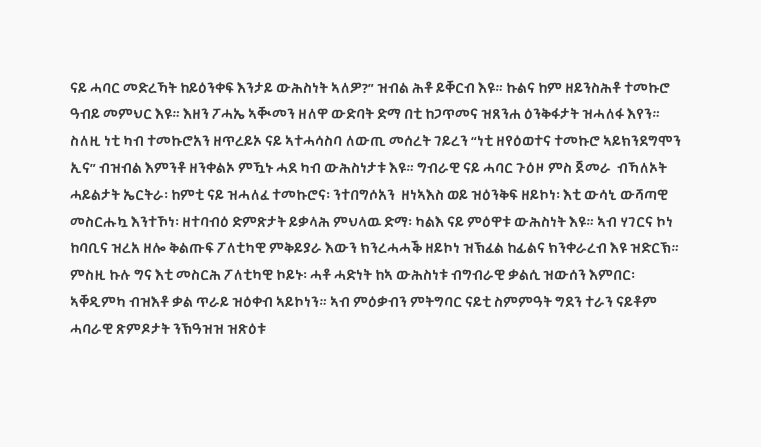ናይ ሓባር መድረኻት ከይዕንቀፍ እንታይ ውሕስነት ኣለዎ?” ዝብል ሕቶ ይቐርብ እዩ። ኩልና ከም ዘይንስሕቶ ተመኩሮ ዓብይ መምህር እዩ። እዘን ፖሓኤ ኣቚመን ዘለዋ ውድባት ድማ በቲ ከጋጥመና ዝጸንሐ ዕንቅፋታት ዝሓለፋ እየን። ስለዚ ነቲ ካብ ተመኩሮአን ዘጥረይኦ ናይ ኣተሓሳስባ ለውጢ መሰረት ገይረን “ነቲ ዘየዕወተና ተመኩሮ ኣይክንደግሞን ኢና” ብዝብል እምንቶ ዘንቀልኦ ምዃኑ ሓደ ካብ ውሕስነታቱ እዩ። ግብራዊ ናይ ሓባር ጉዕዞ ምስ ጀመራ  ብኻለኦት ሓይልታት ኤርትራ፡ ከምቲ ናይ ዝሓለፈ ተመኩሮና፡ ንተበግሶአን  ዘነኣእስ ወይ ዝዕንቅፍ ዘይኮነ፡ እቲ ውሳኒ ውሻጣዊ መስርሑኳ እንተኾነ፡ ዘተባብዕ ድምጽታት ይቃላሕ ምህላዉ ድማ፡ ካልእ ናይ ምዕዋቱ ውሕስነት እዩ። ኣብ ሃገርና ኮነ ከባቢና ዝረአ ዘሎ ቅልጡፍ ፖለቲካዊ ምቅይያራ እውን ክንረሓሓቕ ዘይኮነ ዝኽፈል ከፊልና ክንቀራረብ እዩ ዝድርኽ። ምስዚ ኩሉ ግና እቲ መስርሕ ፖለቲካዊ ኮይኑ፡ ሓቶ ሓድነት ከኣ ውሕስነቱ ብግብራዊ ቃልሲ ዝውሰን እምበር፡ ኣቐዲምካ ብዝእቶ ቃል ጥራይ ዝዕቀብ ኣይኮነን። ኣብ ምዕቃብን ምትግባር ናይቲ ስምምዓት ግደን ተራን ናይቶም ሓባራዊ ጽምዶታት ንኽዓዝዝ ዝጽዕቱ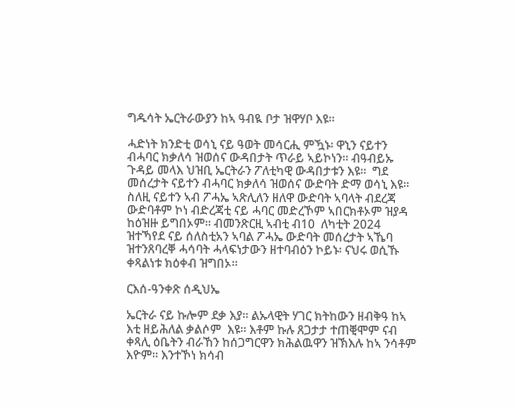ግዱሳት ኤርትራውያን ከኣ ዓብዪ ቦታ ዝዋሃቦ እዩ።

ሓድነት ክንድቲ ወሳኒ ናይ ዓወት መሳርሒ ምዃኑ፡ ዋኒን ናይተን ብሓባር ክቃለሳ ዝወሰና ውዳበታት ጥራይ ኣይኮነን። ብዓብይኡ ጉዳይ መላእ ህዝቢ ኤርትራን ፖለቲካዊ ውዳበታቱን እዩ።  ግደ መሰረታት ናይተን ብሓባር ክቃለሳ ዝወሰና ውድባት ድማ ወሳኒ እዩ። ስለዚ ናይተን ኣብ ፖሓኤ ኣጽሊለን ዘለዋ ውድባት ኣባላት ብደረጃ ውድባቶም ኮነ ብድረጃቲ ናይ ሓባር መድረኾም ኣበርክቶኦም ዝያዳ ከዕዝዙ ይግበኦም። ብመንጽርዚ ኣብቲ ብ10  ለካቲት 2024 ዝተኻየደ ናይ ሰለስቲአን ኣባል ፖሓኤ ውድባት መሰረታት ኣኼባ ዝተንጸባረቐ ሓሳባት ሓላፍነታውን ዘተባብዕን ኮይኑ፡ ናህሩ ወሲኹ ቀጻልነቱ ክዕቀብ ዝግበኦ።

ርእሰ-ዓንቀጽ ሰዲህኤ

ኤርትራ ናይ ኩሎም ደቃ እያ። ልኡላዊት ሃገር ክትከውን ዘብቅዓ ከኣ እቲ ዘይሕለል ቃልሶም  እዩ። እቶም ኩሉ ጸጋታታ ተጠቒሞም ናብ ቀጻሊ ዕቤትን ብራኸን ከሰጋግርዋን ክሕልዉዋን ዝኽእሉ ከኣ ንሳቶም እዮም። እንተኾነ ክሳብ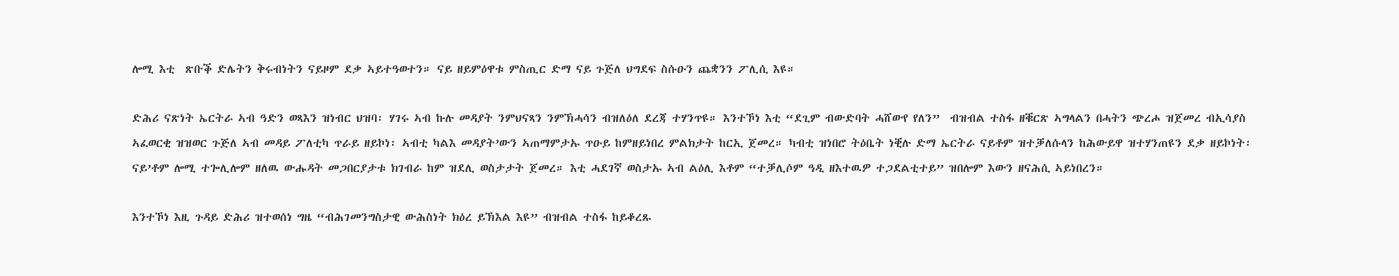ሎሚ እቲ  ጽቡቕ ድሌትን ቅሩብነትን ናይዞም ደቃ ኣይተዓወተን። ናይ ዘይምዕዋቱ ምስጢር ድማ ናይ ጉጅለ ህግደፍ ስሱዑን ጨቋንን ፖሊሲ እዩ።

ድሕሪ ናጽነት ኤርትራ ኣብ ዓድን ወጻእን ዝነብር ህዝባ፡ ሃገሩ ኣብ ኩሉ መዳያት ንምህናጻን ንምኽሓሳን ብዝለዕለ ደረጃ ተሃንጥዩ። እንተኾነ እቲ “ደጊም ብውድባት ሓሸውየ የለን”  ብዝብል ተስፋ ዘቑርጽ ኣግላልን በሓትን ጭረሖ ዝጀመረ ብኢሳያስ ኣፈወርቂ ዝዝወር ጉጅለ ኣብ መዳይ ፖለቲካ ጥራይ ዘይኮነ፡ ኣብቲ ካልእ መዳያት’ውን ኣጠማምታኡ ጥዑይ ከምዘይነበረ ምልክታት ከርኢ ጀመረ። ካብቲ ዝነበሮ ትዕቤት ነቒሉ ድማ ኤርትራ ናይቶም ዝተቓለሱላን ከሕውይዋ ዝተሃንጠዩን ደቃ ዘይኮነት፡ ናይ’ቶም ሎሚ ተጐሊሎም ዘለዉ ውሑዳት መጋበርያታቱ ክገብራ ከም ዝደሊ ወስታታት ጀመረ። እቲ ሓደገኛ ወስታኡ ኣብ ልዕሊ እቶም “ተቓሊሶም ዓዲ ዘእተዉዎ ተጋደልቲተይ” ዝበሎም እውን ዘናሕሲ ኣይነበረን።

እንተኾነ እዚ ጉዳይ ድሕሪ ዝተወሰነ ግዜ “ብሕገመንግስታዊ ውሕስነት ክዕረ ይኽእል እዩ” ብዝብል ተስፋ ከይቆረጹ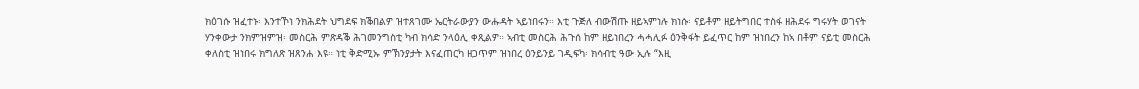ክዕገሱ ዝፈተኑ፡ እንተኾነ ንክሕደት ህግደፍ ክቕበልዎ ዝተጸገሙ ኤርትራውያን ውሑዳት ኣይነበሩን። እቲ ጉጅለ ብውሽጡ ዘይኣምነሉ ክነሱ፡ ናይቶም ዘይትግበር ተስፋ ዘሕደሩ ግሩሃት ወገናት ሃንቀውታ ንክምዝምዝ፡ መስርሕ ምጽዳቕ ሕገመንግስቲ ካብ ክሳድ ንላዕሊ ቀጺልዎ። ኣብቲ መስርሕ ሕጉሰ ከም ዘይነበረን ሓሓሊፉ ዕንቅፋት ይፈጥር ከም ዝነበረን ከኣ በቶም ናይቲ መስርሕ ቀለስቲ ዝነበሩ ክግለጽ ዝጸንሐ እዩ። ነቲ ቅድሚኡ ምኽንያታት እናፈጠርካ ዘጋጥም ዝነበረ ዕንይንይ ገዲፍካ፡ ክሳብቲ ዓው ኢሉ “እዚ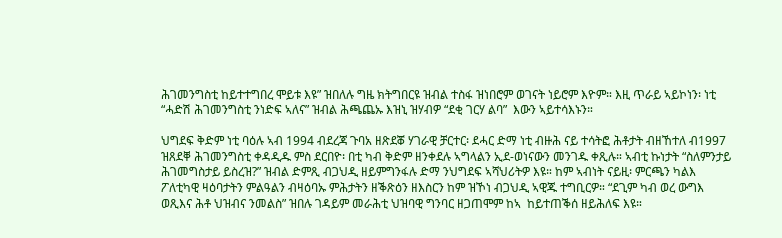ሕገመንግስቲ ከይተተግበረ ሞይቱ እዩ” ዝበለሉ ግዜ ክትግበርዩ ዝብል ተስፋ ዝነበሮም ወገናት ነይሮም እዮም። እዚ ጥራይ ኣይኮነን፡ ነቲ “ሓድሽ ሕገመንግስቲ ንነድፍ ኣለና” ዝብል ሕጫጨኡ እዝኒ ዝሃብዎ “ደቂ ገርሃ ልባ”  እውን ኣይተሳእኑን።

ህግደፍ ቅድም ነቲ ባዕሉ ኣብ 1994 ብደረጃ ጉባአ ዘጽደቖ ሃገራዊ ቻርተር፡ ደሓር ድማ ነቲ ብዙሕ ናይ ተሳትፎ ሕቶታት ብዘኸተለ ብ1997 ዝጸደቐ ሕገመንግስቲ ቀዳዲዱ ምስ ደርበዮ፡ በቲ ካብ ቅድም ዘንቀደሉ ኣግላልን ኢደ-ወነናውን መንገዱ ቀጺሉ። ኣብቲ ኩነታት “ስለምንታይ ሕገመግስታይ ይስረዝ?” ዝብል ድምጺ ብጋህዲ ዘይምግንፋሉ ድማ ንህግደፍ ኣሻህሪትዎ እዩ። ከም ኣብነት ናይዚ፡ ምርጫን ካልእ ፖለቲካዊ ዛዕባታትን ምልዓልን ብዛዕባኡ ምሕታትን ዘቕጽዕን ዘእስርን ከም ዝኾነ ብጋህዲ ኣዊጁ ተግቢርዎ። “ደጊም ካብ ወረ ውግእ ወጺእና ሕቶ ህዝብና ንመልስ” ዝበሉ ገዳይም መራሕቲ ህዝባዊ ግንባር ዘጋጠሞም ከኣ  ከይተጠቕሰ ዘይሕለፍ እዩ።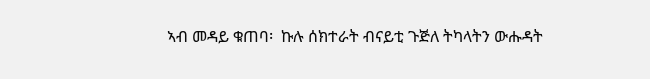ኣብ መዳይ ቁጠባ፡  ኩሉ ሰክተራት ብናይቲ ጉጅለ ትካላትን ውሑዳት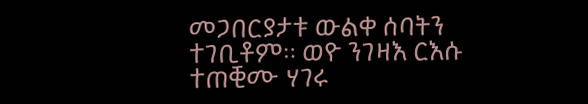መጋበርያታቱ ውልቀ ሰባትን ተገቢቶም። ወዮ ንገዛእ ርእሱ ተጠቒሙ ሃገሩ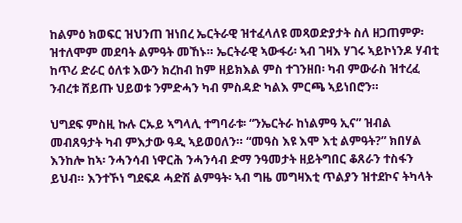ከልምዕ ክወፍር ዝህንጠ ዝነበረ ኤርትራዊ ዝተፈላለዩ መጻወድያታት ስለ ዘጋጠምዎ፡ ዝተለሞም መደባት ልምዓት መኸኑ። ኤርትራዊ ኣውፋሪ፡ ኣብ ገዛእ ሃገሩ ኣይኮነንዶ ሃብቲ ከጥሪ ድራር ዕለቱ እውን ክረከብ ከም ዘይክእል ምስ ተገንዘበ፡ ካብ ምውራስ ዝተረፈ ንብረቱ ሸይጡ ህይወቱ ንምድሓን ካብ ምስዳድ ካልእ ምርጫ ኣይነበሮን።

ህግደፍ ምስዚ ኩሉ ርኡይ ኣግላሊ ተግባራቱ፡ “ንኤርትራ ከነልምዓ ኢና” ዝብል መብጸዓታት ካብ ምእታው ዓዲ ኣይወዐለን። “መዓስ እዩ እሞ እቲ ልምዓት?” ክበሃል እንከሎ ከኣ፡ ንሓንሳብ ነዋርሕ ንሓንሳብ ድማ ንዓመታት ዘይትግበር ቆጸራን ተስፋን ይህብ። እንተኾነ ግደፍዶ ሓድሽ ልምዓት፡ ኣብ ግዜ መግዛእቲ ጥልያን ዝተደኮና ትካላት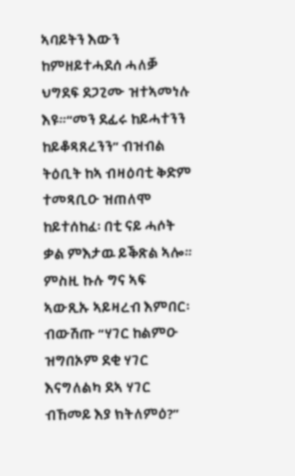ኣባይትን እውን ከምዘይተሓደሰ ሓለቓ ህግደፍ ደጋጊሙ ዝተኣመነሉ እዩ።“መን ደፊሩ ከይሓተንን ከይቆጻጸረንን” ብዝብል ትዕቢት ከኣ ብዛዕባቲ ቅድም ተመጻቢዑ ዝጠለሞ ከይተሰከፈ፡ በቲ ናይ ሓሶት ቃል ምእታዉ ይቕጽል ኣሎ። ምስዚ ኩሉ ግና ኣፍ ኣውጺኡ ኣይዛረብ እምበር፡ ብውሽጡ “ሃገር ከልምዑ ዝግበኦም ደቂ ሃገር እናግለልካ ደኣ ሃገር ብኸመይ እያ ክትለምዕ?”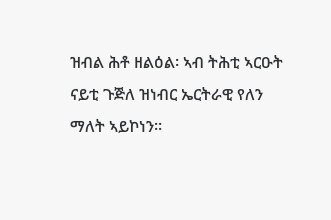ዝብል ሕቶ ዘልዕል፡ ኣብ ትሕቲ ኣርዑት ናይቲ ጉጅለ ዝነብር ኤርትራዊ የለን ማለት ኣይኮነን።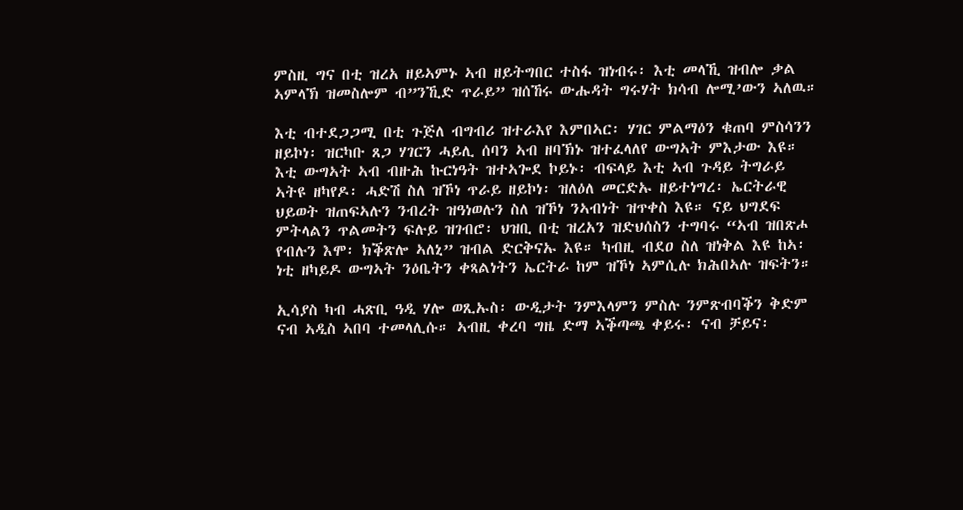ምስዚ ግና በቲ ዝረአ ዘይኣምኑ ኣብ ዘይትግበር ተስፋ ዝነብሩ፡ እቲ መላኺ ዝብሎ ቃል ኣምላኽ ዝመስሎም ብ”ንኺድ ጥራይ” ዝሰኸሩ ውሑዳት ግሩሃት ክሳብ ሎሚ’ውን ኣለዉ።

እቲ ብተደጋጋሚ በቲ ጉጅለ ብግብሪ ዝተራእየ እምበኣር፡ ሃገር ምልማዕን ቁጠባ ምስሳንን ዘይኮነ፡ ዝርካቡ ጸጋ ሃገርን ሓይሊ ሰባን ኣብ ዘባኽኑ ዝተፈላለየ ውግኣት ምእታው እዩ። እቲ ውግኣት ኣብ ብዙሕ ኩርነዓት ዝተኣጐደ ኮይኑ፡ ብፍላይ እቲ ኣብ ጉዳይ ትግራይ ኣትዩ ዘካየዶ፡ ሓድሽ ስለ ዝኾነ ጥራይ ዘይኮነ፡ ዝለዕለ መርድኡ ዘይተነግረ፡ ኤርትራዊ ህይወት ዝጠፍኣሉን ንብረት ዝዓነወሉን ስለ ዝኾነ ንኣብነት ዝጥቀስ እዩ። ናይ ህግደፍ ምትላልን ጥልመትን ፍሉይ ዝገብሮ፡ ህዝቢ በቲ ዝረአን ዝድህሰስን ተግባሩ “ኣብ ዝበጽሖ የብሉን እሞ፡ ክቕጽሎ ኣለኒ” ዝብል ድርቅናኡ እዩ። ካብዚ ብደዐ ስለ ዝነቅል እዩ ከኣ፡ ነቲ ዘካይዶ ውግኣት ንዕቤትን ቀጻልነትን ኤርትራ ከም ዝኾነ ኣምሲሉ ክሕበኣሉ ዝፍትን።

ኢሳያስ ካብ ሓጽቢ ዓዲ ሃሎ ወጺኡስ፡ ውዲታት ንምእላምን ምስሉ ንምጽብባቕን ቅድም ናብ ኣዲስ ኣበባ ተመላሊሱ። ኣብዚ ቀረባ ግዜ ድማ ኣቕጣጫ ቀይሩ፡ ናብ ቻይና፡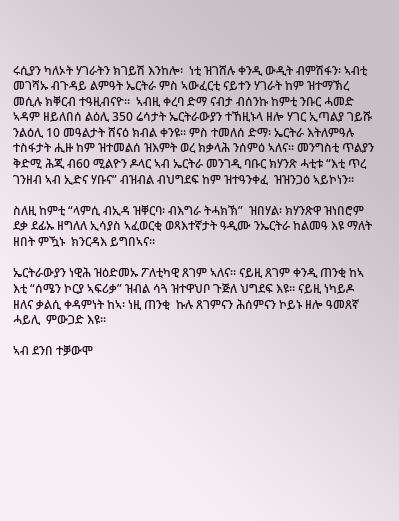ሩሲያን ካለኦት ሃገራትን ክገይሽ እንከሎ፡  ነቲ ዝገሸሉ ቀንዲ ውዲት ብምሽፋን፡ ኣብቲ መገሻኡ ብጉዳይ ልምዓት ኤርትራ ምስ ኣውፈርቲ ናይተን ሃገራት ከም ዝተማኽረ መሲሉ ክቐርብ ተዓዚብናዮ።  ኣብዚ ቀረባ ድማ ናብታ ብሰንኩ ከምቲ ንቡር ሓመድ ኣዳም ዘይለበሰ ልዕሊ 350 ሬሳታት ኤርትራውያን ተኸዚኑላ ዘሎ ሃገር ኢጣልያ ገይሹ ንልዕሊ 10 መዓልታት ሸናዕ ክብል ቀንዩ። ምስ ተመለሰ ድማ፡ ኤርትራ እትለምዓሉ ተስፋታት ሒዙ ከም ዝተመልሰ ዝእምት ወረ ክቃላሕ ንሰምዕ ኣለና። መንግስቲ ጥልያን  ቅድሚ ሕጂ ብ60 ሚልዮን ዶላር ኣብ ኤርትራ መንገዲ ባቡር ክሃንጽ ሓቲቱ “እቲ ጥረ ገንዘብ ኣብ ኢድና ሃቡና” ብዝብል ብህግደፍ ከም ዝተዓንቀፈ  ዝዝንጋዕ ኣይኮነን።

ስለዚ ከምቲ “ላምሲ ብኢዳ ዝቐርባ፡ ብእግራ ትሓክኽ”  ዝበሃል፡ ክሃንጽዋ ዝነበሮም ደቃ ደፊኡ ዘግለለ ኢሳያስ ኣፈወርቂ ወጻእተኛታት ዓዲሙ ንኤርትራ ከልመዓ እዩ ማለት ዘበት ምዃኑ  ክንርዳእ ይግበኣና።

ኤርትራውያን ነዊሕ ዝዕድመኡ ፖለቲካዊ ጸገም ኣለና። ናይዚ ጸገም ቀንዲ ጠንቂ ከኣ እቲ “ሰሜን ኮርያ ኣፍሪቃ” ዝብል ሳጓ ዝተዋህቦ ጉጅለ ህግደፍ እዩ። ናይዚ ነካይዶ ዘለና ቃልሲ ቀዳምነት ከኣ፡ ነዚ ጠንቂ  ኩሉ ጸገምናን ሕሰምናን ኮይኑ ዘሎ ዓመጸኛ ሓይሊ  ምውጋድ እዩ።

ኣብ ደንበ ተቓውሞ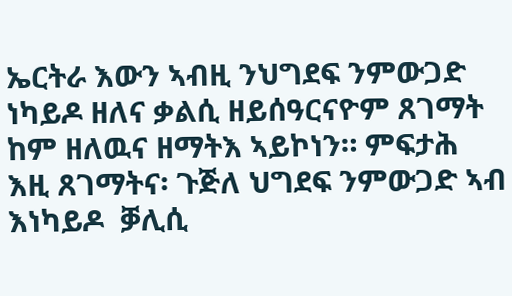ኤርትራ እውን ኣብዚ ንህግደፍ ንምውጋድ ነካይዶ ዘለና ቃልሲ ዘይሰዓርናዮም ጸገማት ከም ዘለዉና ዘማትእ ኣይኮነን። ምፍታሕ እዚ ጸገማትና፡ ጉጅለ ህግደፍ ንምውጋድ ኣብ እነካይዶ  ቓሊሲ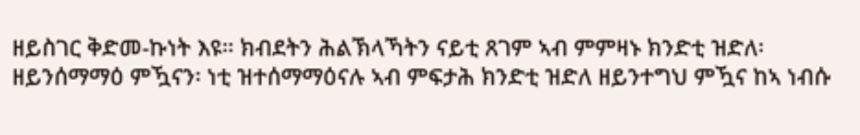ዘይስገር ቅድመ-ኩነት እዩ። ክብደትን ሕልኽላኻትን ናይቲ ጸገም ኣብ ምምዛኑ ክንድቲ ዝድለ፡ ዘይንሰማማዕ ምዃናን፡ ነቲ ዝተሰማማዕናሉ ኣብ ምፍታሕ ክንድቲ ዝድለ ዘይንተግህ ምዃና ከኣ ነብሱ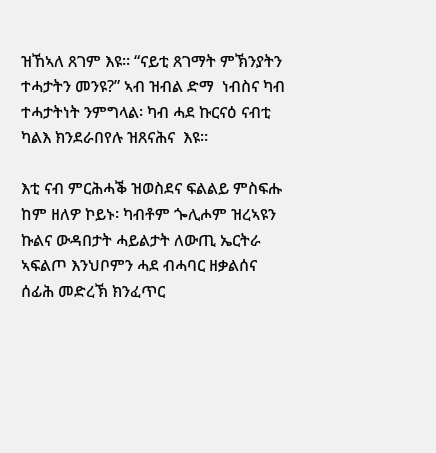ዝኸኣለ ጸገም እዩ። “ናይቲ ጸገማት ምኽንያትን ተሓታትን መንዩ?” ኣብ ዝብል ድማ  ነብስና ካብ ተሓታትነት ንምግላል፡ ካብ ሓደ ኩርናዕ ናብቲ  ካልእ ክንደራበየሉ ዝጸናሕና  እዩ።

እቲ ናብ ምርሕሓቕ ዝወስደና ፍልልይ ምስፍሑ ከም ዘለዎ ኮይኑ፡ ካብቶም ጐሊሖም ዝረኣዩን ኩልና ውዳበታት ሓይልታት ለውጢ ኤርትራ ኣፍልጦ እንህቦምን ሓደ ብሓባር ዘቃልሰና ሰፊሕ መድረኽ ክንፈጥር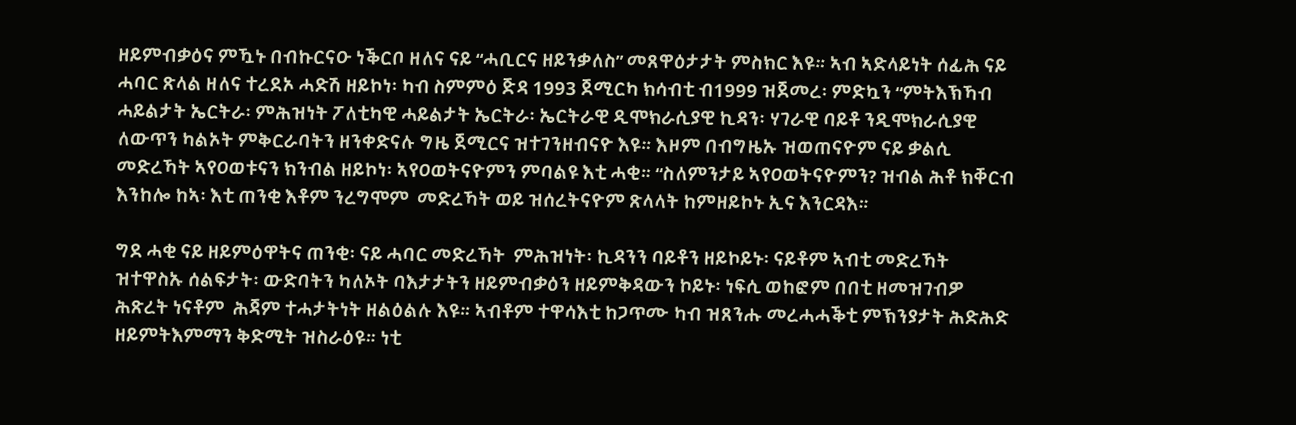ዘይምብቃዕና ምዃኑ በብኩርናዑ ነቕርቦ ዘለና ናይ “ሓቢርና ዘይንቃለስ” መጸዋዕታታት ምስክር እዩ። ኣብ ኣድላይነት ሰፊሕ ናይ ሓባር ጽላል ዘለና ተረደኦ ሓድሽ ዘይኮነ፡ ካብ ስምምዕ ጅዳ 1993 ጀሚርካ ክሳብቲ ብ1999 ዝጀመረ፡ ምድኳን “ምትእኽኻብ ሓይልታት ኤርትራ፡ ምሕዝነት ፖለቲካዊ ሓይልታት ኤርትራ፡ ኤርትራዊ ዲሞክራሲያዊ ኪዳን፡ ሃገራዊ ባይቶ ንዲሞክራሲያዊ ለውጥን ካልኦት ምቅርራባትን ዘንቀድናሉ ግዜ ጀሚርና ዝተገንዘብናዮ እዩ። እዞም በብግዜኡ ዝወጠናዮም ናይ ቃልሲ መድረኻት ኣየዐወቱናን ክንብል ዘይኮነ፡ ኣየዐወትናዮምን ምባልዩ እቲ ሓቂ። “ስለምንታይ ኣየዐወትናዮምን? ዝብል ሕቶ ክቐርብ እንከሎ ከኣ፡ እቲ ጠንቂ እቶም ንረግሞም  መድረኻት ወይ ዝሰረትናዮም ጽላላት ከምዘይኮኑ ኢና እንርዳእ።

ግደ ሓቂ ናይ ዘይምዕዋትና ጠንቂ፡ ናይ ሓባር መድረኻት  ምሕዝነት፡ ኪዳንን ባይቶን ዘይኮይኑ፡ ናይቶም ኣብቲ መድረኻት ዝተዋስኡ ሰልፍታት፡ ውድባትን ካለኦት ባእታታትን ዘይምብቃዕን ዘይምቅዳውን ኮይኑ፡ ነፍሲ ወከፎም በበቲ ዘመዝገብዎ ሕጽረት ነናቶም  ሕጃም ተሓታትነት ዘልዕልሉ እዩ። ኣብቶም ተዋሳእቲ ከጋጥሙ ካብ ዝጸንሑ መረሓሓቕቲ ምኽንያታት ሕድሕድ ዘይምትእምማን ቅድሚት ዝስራዕዩ። ነቲ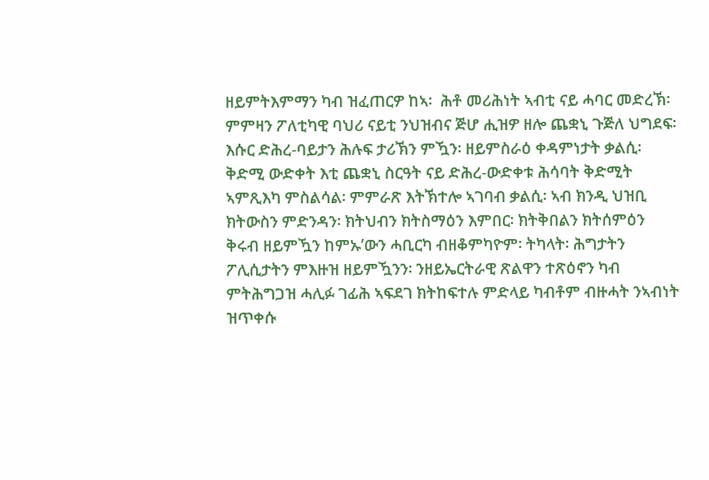ዘይምትእምማን ካብ ዝፈጠርዎ ከኣ፡  ሕቶ መሪሕነት ኣብቲ ናይ ሓባር መድረኽ፡ ምምዛን ፖለቲካዊ ባህሪ ናይቲ ንህዝብና ጅሆ ሒዝዎ ዘሎ ጨቋኒ ጉጅለ ህግደፍ፡ እሱር ድሕረ-ባይታን ሕሉፍ ታሪኽን ምዃን፡ ዘይምስራዕ ቀዳምነታት ቃልሲ፡ ቅድሚ ውድቀት እቲ ጨቋኒ ስርዓት ናይ ድሕረ-ውድቀቱ ሕሳባት ቅድሚት ኣምጺእካ ምስልሳል፡ ምምራጽ እትኽተሎ ኣገባብ ቃልሲ፡ ኣብ ክንዲ ህዝቢ ክትውስን ምድንዳን፡ ክትህብን ክትስማዕን እምበር፡ ክትቅበልን ክትሰምዕን ቅሩብ ዘይምዃን ከምኡ’ውን ሓቢርካ ብዘቆምካዮም፡ ትካላት፡ ሕግታትን ፖሊሲታትን ምእዙዝ ዘይምዃንን፡ ንዘይኤርትራዊ ጽልዋን ተጽዕኖን ካብ ምትሕግጋዝ ሓሊፉ ገፊሕ ኣፍደገ ክትከፍተሉ ምድላይ ካብቶም ብዙሓት ንኣብነት ዝጥቀሱ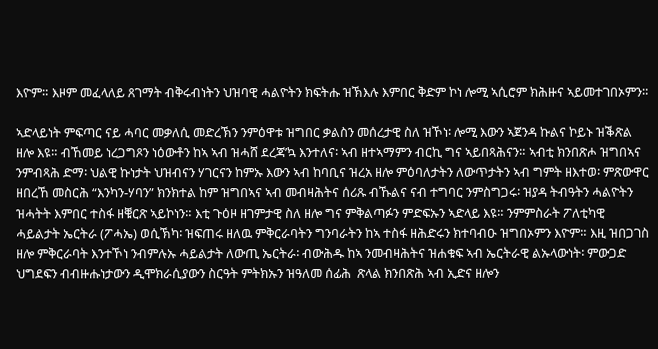እዮም። እዞም መፈላለይ ጸገማት ብቅሩብነትን ህዝባዊ ሓልዮትን ክፍትሑ ዝኽእሉ እምበር ቅድም ኮነ ሎሚ ኣሲሮም ክሕዙና ኣይመተገበኦምን።

ኣድላይነት ምፍጣር ናይ ሓባር መቃለሲ መድረኽን ንምዕዋቱ ዝግበር ቃልስን መሰረታዊ ስለ ዝኾነ፡ ሎሚ እውን ኣጀንዳ ኩልና ኮይኑ ዝቕጽል ዘሎ እዩ። ብኸመይ ነረጋግጾን ነዕውቶን ከኣ ኣብ ዝሓሸ ደረጃ’ኳ እንተለና፡ ኣብ ዘተኣማምን ብርኪ ግና ኣይበጻሕናን። ኣብቲ ክንበጽሖ ዝግበኣና ንምብጻሕ ድማ፡ ህልዊ ኩነታት ህዝብናን ሃገርናን ከምኡ እውን ኣብ ከባቢና ዝረአ ዘሎ ምዕባለታትን ለውጥታትን ኣብ ግምት ዘእተወ፡ ምጽውዋር ዘበረኸ መስርሕ “እንካን-ሃባን” ክንክተል ከም ዝግበኣና ኣብ መብዛሕትና ሰሪጹ ብኹልና ናብ ተግባር ንምስግጋሩ፡ ዝያዳ ትብዓትን ሓልዮትን ዝሓትት እምበር ተስፋ ዘቑርጽ ኣይኮነን። እቲ ጉዕዞ ዘገምታዊ ስለ ዘሎ ግና ምቅልጣፉን ምድፍኡን ኣድላይ እዩ። ንምምስራት ፖለቲካዊ ሓይልታት ኤርትራ (ፖሓኤ) ወሲኽካ፡ ዝፍጠሩ ዘለዉ ምቅርራባትን ግንባራትን ከኣ ተስፋ ዘሕድሩን ክተባብዑ ዝግበኦምን እዮም። እዚ ዝበጋገስ ዘሎ ምቅርራባት እንተኾነ ንብምሉኡ ሓይልታት ለውጢ ኤርትራ፡ ብውሕዱ ከኣ ንመብዛሕትና ዝሐቁፍ ኣብ ኤርትራዊ ልኡላውነት፡ ምውጋድ ህግደፍን ብብዙሑነታውን ዲሞክራሲያውን ስርዓት ምትክኡን ዝዓለመ ሰፊሕ  ጽላል ክንበጽሕ ኣብ ኢድና ዘሎን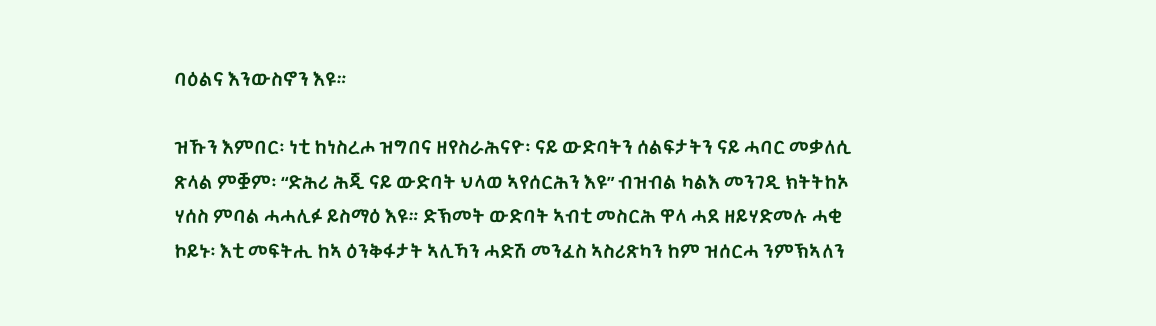ባዕልና እንውስኖን እዩ።

ዝኹን እምበር፡ ነቲ ከነስረሖ ዝግበና ዘየስራሕናዮ፡ ናይ ውድባትን ሰልፍታትን ናይ ሓባር መቃለሲ ጽላል ምቛም፡ “ድሕሪ ሕጂ ናይ ውድባት ህላወ ኣየሰርሕን እዩ” ብዝብል ካልእ መንገዲ ክትትከኦ ሃሰስ ምባል ሓሓሊፉ ይስማዕ እዩ። ድኽመት ውድባት ኣብቲ መስርሕ ዋላ ሓደ ዘይሃድመሉ ሓቂ ኮይኑ፡ እቲ መፍትሒ ከኣ ዕንቅፋታት ኣሊኻን ሓድሽ መንፈስ ኣስሪጽካን ከም ዝሰርሓ ንምኽኣለን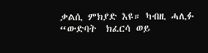ቃልሲ ምክያድ እዩ። ካብዚ ሓሊፉ “ውድባት  ክፈርሳ ወይ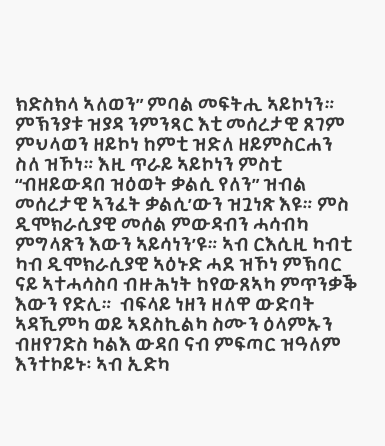ክድስክላ ኣለወን” ምባል መፍትሒ ኣይኮነን። ምኽንያቱ ዝያዳ ንምንጻር እቲ መሰረታዊ ጸገም ምህላወን ዘይኮነ ከምቲ ዝድለ ዘይምስርሐን ስለ ዝኾነ። እዚ ጥራይ ኣይኮነን ምስቲ “ብዘይውዳበ ዝዕወት ቃልሲ የለን” ዝብል መሰረታዊ ኣንፈት ቃልሲ’ውን ዝጓነጽ እዩ። ምስ ዲሞክራሲያዊ መሰል ምውዳብን ሓሳብካ ምግላጽን እውን ኣይሳነን’ዩ። ኣብ ርእሲዚ ካብቲ ካብ ዲሞክራሲያዊ ኣዕኑድ ሓደ ዝኾነ ምኽባር ናይ ኣተሓሳስባ ብዙሕነት ከየውጸኣካ ምጥንቃቕ እውን የድሊ።  ብፍላይ ነዘን ዘለዋ ውድባት ኣዳኺምካ ወይ ኣደስኪልካ ስሙን ዕላምኡን ብዘየገድስ ካልእ ውዳበ ናብ ምፍጣር ዝዓለም እንተኮይኑ፡ ኣብ ኢድካ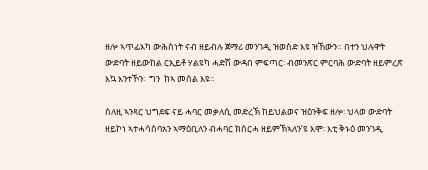ዘሎ ኣጥፊእካ ውሕስነት ናብ ዘይብሉ ጀማሪ መንገዲ ዝወስድ እዩ ዝኸውን። በተን ህሉዋት ውድባት ዘይውከል ርኢይቶ ሃልዩካ ሓድሽ ውዳበ ምፍጣር፡ ብመንጽር ምርባሕ ውድባት ዘይምረጽ እኳ እንተኾን፡  ግን  ከኣ መሰል እዩ።

ስለዚ ኣንጻር ህግደፍ ናይ ሓባር መቃለሲ መድረኽ ከይህልወና ዝዕንቅፍ ዘሎ፡ ህላወ ውድባት ዘይኮነ ኣተሓሳስባአን ኣማዕቢለን ብሓባር ክሰርሓ ዘይምኽኣለን’ዩ እሞ፡ እቲ ቅኑዕ መንገዲ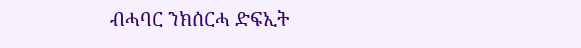ብሓባር ንክሰርሓ ድፍኢት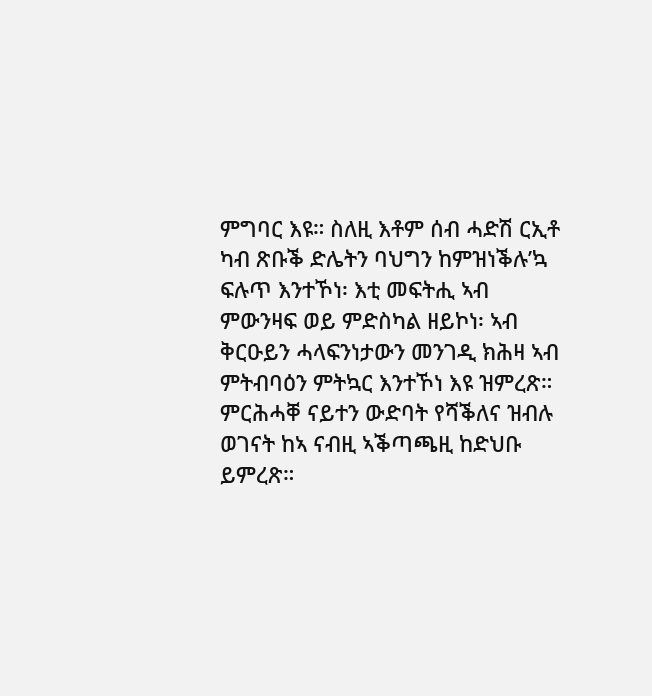ምግባር እዩ። ስለዚ እቶም ሰብ ሓድሽ ርኢቶ ካብ ጽቡቕ ድሌትን ባህግን ከምዝነቕሉ’ኳ ፍሉጥ እንተኾነ፡ እቲ መፍትሒ ኣብ ምውንዛፍ ወይ ምድስካል ዘይኮነ፡ ኣብ ቅርዑይን ሓላፍንነታውን መንገዲ ክሕዛ ኣብ ምትብባዕን ምትኳር እንተኾነ እዩ ዝምረጽ። ምርሕሓቐ ናይተን ውድባት የሻቕለና ዝብሉ  ወገናት ከኣ ናብዚ ኣቕጣጫዚ ከድህቡ ይምረጽ።